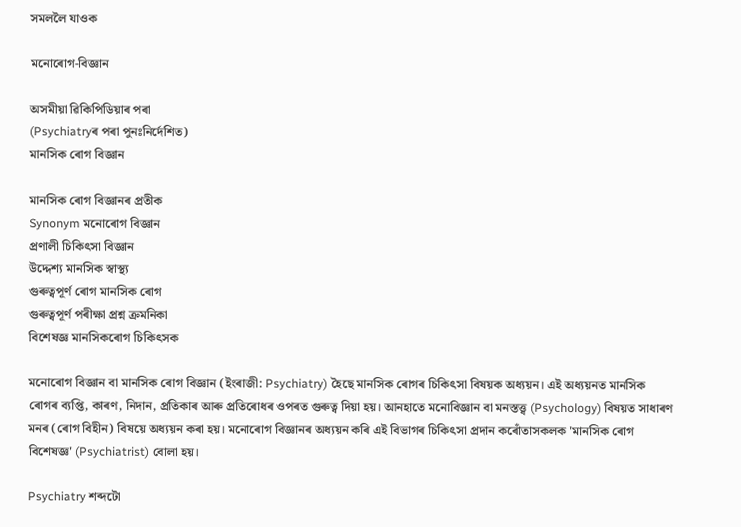সমললৈ যাওক

মনোৰোগ-বিজ্ঞান

অসমীয়া ৱিকিপিডিয়াৰ পৰা
(Psychiatryৰ পৰা পুনঃনিৰ্দেশিত)
মানসিক ৰোগ বিজ্ঞান

মানসিক ৰোগ বিজ্ঞানৰ প্ৰতীক
Synonym মনোৰোগ বিজ্ঞান
প্ৰণালী চিকিৎসা বিজ্ঞান
উদ্দেশ্য মানসিক স্বাস্থ্য
গুৰুত্বপূৰ্ণ ৰোগ মানসিক ৰোগ
গুৰুত্বপূৰ্ণ পৰীক্ষা প্ৰশ্ন ক্ৰমনিকা
বিশেষজ্ঞ মানসিকৰোগ চিকিৎসক

মনোৰোগ বিজ্ঞান বা মানসিক ৰোগ বিজ্ঞান (ইংৰাজী: Psychiatry) হৈছে মানসিক ৰোগৰ চিকিৎসা বিষয়ক অধ্যয়ন। এই অধ্যয়নত মানসিক ৰোগৰ ব্যপ্তি, কাৰণ, নিদান, প্ৰতিকাৰ আৰু প্ৰতিৰোধৰ ওপৰত গুৰুত্ব দিয়া হয়। আনহাতে মনোবিজ্ঞান বা মনস্তত্ত্ব (Psychology) বিষয়ত সাধাৰণ মনৰ (ৰোগ বিহীন) বিষয়ে অধ্যয়ন কৰা হয়। মনোৰোগ বিজ্ঞানৰ অধ্যয়ন কৰি এই বিভাগৰ চিকিৎসা প্ৰদান কৰোঁতাসকলক 'মানসিক ৰোগ বিশেষজ্ঞ' (Psychiatrist) বোলা হয়।

Psychiatry শব্দটো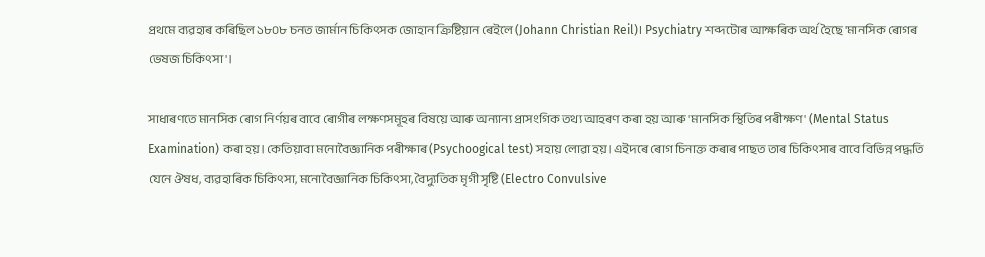প্ৰথমে ব্যৱহাৰ কৰিছিল ১৮০৮ চনত জাৰ্মান চিকিৎসক জোহান ক্ৰিষ্টিয়ান ৰেইলে (Johann Christian Reil)। Psychiatry শব্দটোৰ আক্ষৰিক অৰ্থ হৈছে 'মানসিক ৰোগৰ ভেষজ চিকিৎসা'।

সাধাৰণতে মানসিক ৰোগ নিৰ্ণয়ৰ বাবে ৰোগীৰ লক্ষণসমূহৰ বিষয়ে আৰু অন্যান্য প্ৰাসংগিক তথ্য আহৰণ কৰা হয় আৰু 'মানসিক স্থিতিৰ পৰীক্ষণ' (Mental Status Examination) কৰা হয়। কেতিয়াবা মনোবৈজ্ঞানিক পৰীক্ষাৰ (Psychoogical test) সহায় লোৱা হয়। এইদৰে ৰোগ চিনাক্ত কৰাৰ পাছত তাৰ চিকিৎসাৰ বাবে বিভিন্ন পদ্ধতি যেনে ঔষধ, ব্যৱহাৰিক চিকিৎসা, মনোবৈজ্ঞানিক চিকিৎসা, বৈদ্যুতিক মৃগী সৃষ্টি (Electro Convulsive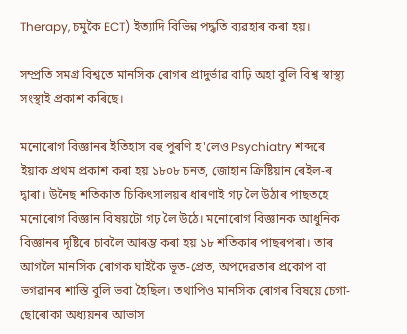Therapy, চমুকৈ ECT) ইত্যাদি বিভিন্ন পদ্ধতি ব্যৱহাৰ কৰা হয়।

সম্প্ৰতি সমগ্ৰ বিশ্বতে মানসিক ৰোগৰ প্ৰাদুৰ্ভাৱ বাঢ়ি অহা বুলি বিশ্ব স্বাস্থ্য সংস্থাই প্ৰকাশ কৰিছে।

মনোৰোগ বিজ্ঞানৰ ইতিহাস বহু পুৰণি হ'লেও Psychiatry শব্দৰে ইয়াক প্ৰথম প্ৰকাশ কৰা হয় ১৮০৮ চনত, জোহান ক্ৰিষ্টিয়ান ৰেইল-ৰ দ্বাৰা। উনৈছ শতিকাত চিকিৎসালয়ৰ ধাৰণাই গঢ় লৈ উঠাৰ পাছতহে মনোৰোগ বিজ্ঞান বিষয়টো গঢ় লৈ উঠে। মনোৰোগ বিজ্ঞানক আধুনিক বিজ্ঞানৰ দৃষ্টিৰে চাবলৈ আৰম্ভ কৰা হয় ১৮ শতিকাৰ পাছৰপৰা। তাৰ আগলৈ মানসিক ৰোগক ঘাইকৈ ভূত-প্ৰেত, অপদেৱতাৰ প্ৰকোপ বা ভগৱানৰ শাস্তি বুলি ভবা হৈছিল। তথাপিও মানসিক ৰোগৰ বিষয়ে চেগা-ছোৰোকা অধ্যয়নৰ আভাস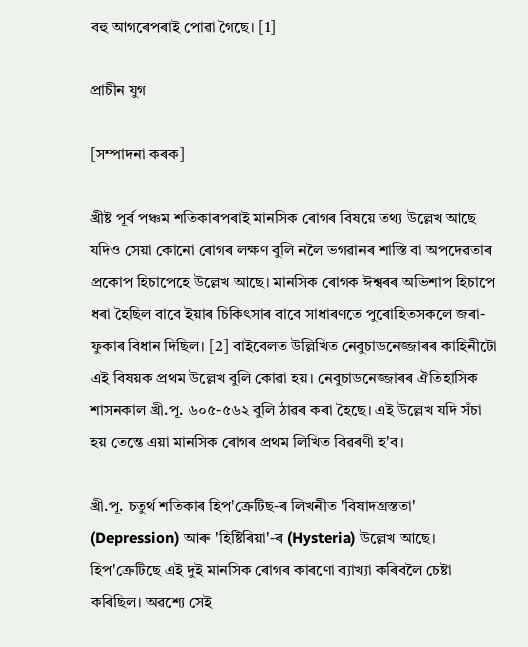বহু আগৰেপৰাই পোৱা গৈছে। [1]

প্ৰাচীন যুগ

[সম্পাদনা কৰক]

খ্ৰীষ্ট পূৰ্ব পঞ্চম শতিকাৰপৰাই মানসিক ৰোগৰ বিষয়ে তথ্য উল্লেখ আছে যদিও সেয়া কোনো ৰোগৰ লক্ষণ বুলি নলৈ ভগৱানৰ শাস্তি বা অপদেৱতাৰ প্ৰকোপ হিচাপেহে উল্লেখ আছে। মানসিক ৰোগক ঈশ্বৰৰ অভিশাপ হিচাপে ধৰা হৈছিল বাবে ইয়াৰ চিকিৎসাৰ বাবে সাধাৰণতে পুৰোহিতসকলে জৰা-ফুকাৰ বিধান দিছিল। [2] বাইবেলত উল্লিখিত নেবুচাডনেজ্জাৰৰ কাহিনীটো এই বিষয়ক প্ৰথম উল্লেখ বুলি কোৱা হয়। নেবুচাডনেজ্জাৰৰ ঐতিহাসিক শাসনকাল খ্ৰী.পূ. ৬০৫-৫৬২ বুলি ঠাৱৰ কৰা হৈছে। এই উল্লেখ যদি সঁচা হয় তেন্তে এয়া মানসিক ৰোগৰ প্ৰথম লিখিত বিৱৰণী হ'ব।

খ্ৰী.পূ. চতুৰ্থ শতিকাৰ হিপ'ক্ৰেটিছ-ৰ লিখনীত 'বিষাদগ্ৰস্ততা' (Depression) আৰু 'হিষ্টিৰিয়া'-ৰ (Hysteria) উল্লেখ আছে। হিপ'ক্ৰেটিছে এই দুই মানসিক ৰোগৰ কাৰণো ব্যাখ্যা কৰিবলৈ চেষ্টা কৰিছিল। অৱশ্যে সেই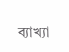ব্যাখ্যা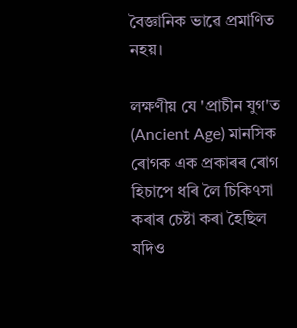বৈজ্ঞানিক ভাৱে প্ৰমাণিত নহয়।

লক্ষণীয় যে 'প্ৰাচীন যুগ'ত (Ancient Age) মানসিক ৰোগক এক প্ৰকাৰৰ ৰোগ হিচাপে ধৰি লৈ চিকি৭সা কৰাৰ চেষ্টা কৰা হৈছিল যদিও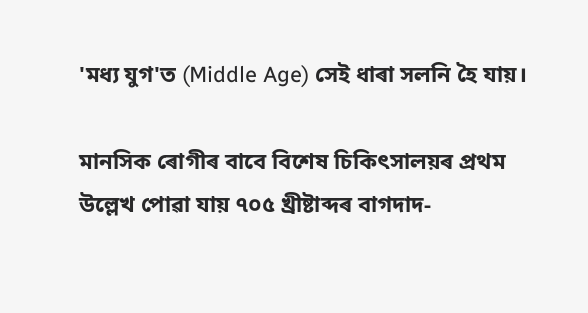'মধ্য যুগ'ত (Middle Age) সেই ধাৰা সলনি হৈ যায়।

মানসিক ৰোগীৰ বাবে বিশেষ চিকিৎসালয়ৰ প্ৰথম উল্লেখ পোৱা যায় ৭০৫ খ্ৰীষ্টাব্দৰ বাগদাদ-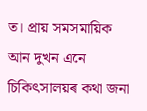ত। প্ৰায় সমসমায়িক আন দুখন এনে চিকিৎসালয়ৰ কথা জনা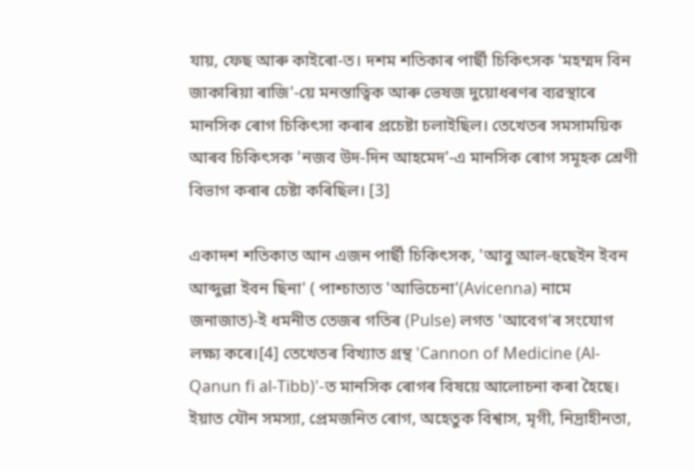যায়, ফেছ আৰু কাইৰো-ত। দশম শতিকাৰ পাৰ্ছী চিকিৎসক 'মহম্মদ বিন জাকাৰিয়া ৰাজি'-য়ে মনস্তাত্বিক আৰু ভেষজ দুয়োধৰণৰ ব্যৱস্থাৰে মানসিক ৰোগ চিকিৎসা কৰাৰ প্ৰচেষ্টা চলাইছিল। তেখেতৰ সমসাময়িক আৰব চিকিৎসক 'নজব উদ-দিন আহমেদ'-এ মানসিক ৰোগ সমূহক শ্ৰেণী বিভাগ কৰাৰ চেষ্টা কৰিছিল। [3]

একাদশ শতিকাত আন এজন পাৰ্ছী চিকিৎসক, 'আবু আল-হুছেইন ইবন আব্দুল্লা ইবন ছিনা' ( পাশ্চাত্যত 'আভিচেনা'(Avicenna) নামে জনাজাত)-ই ধমনীত তেজৰ গতিৰ (Pulse) লগত 'আবেগ'ৰ সংযোগ লক্ষ্য কৰে।[4] তেখেতৰ বিখ্যাত গ্ৰন্থ 'Cannon of Medicine (Al-Qanun fi al-Tibb)'-ত মানসিক ৰোগৰ বিষয়ে আলোচনা কৰা হৈছে। ইয়াত যৌন সমস্যা, প্ৰেমজনিত ৰোগ, অহেতুক বিশ্বাস, মৃগী, নিদ্ৰাহীনতা,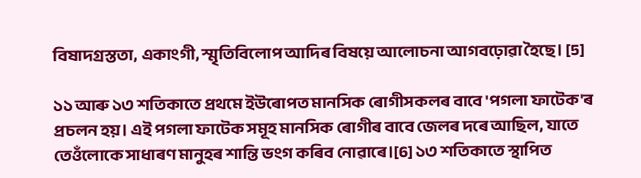বিষাদগ্ৰস্ততা, একাংগী, স্মৃতিবিলোপ আদিৰ বিষয়ে আলোচনা আগবঢ়োৱা হৈছে। [5]

১১ আৰু ১৩ শতিকাতে প্ৰথমে ইউৰোপত মানসিক ৰোগীসকলৰ বাবে 'পগলা ফাটেক'ৰ প্ৰচলন হয়। এই পগলা ফাটেক সমূহ মানসিক ৰোগীৰ বাবে জেলৰ দৰে আছিল, যাতে তেওঁলোকে সাধাৰণ মানুহৰ শান্তি ভংগ কৰিব নোৱাৰে।[6] ১৩ শতিকাতে স্থাপিত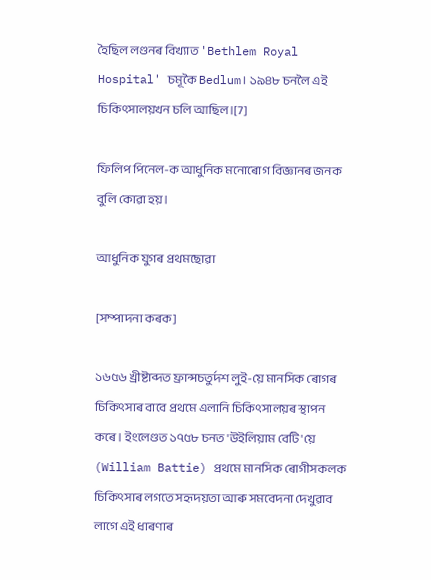হৈছিল লণ্ডনৰ বিখ্যাত 'Bethlem Royal Hospital' চমূকৈ Bedlum। ১৯৪৮ চনলৈ এই চিকিৎসালয়খন চলি আছিল।[7]

ফিলিপ পিনেল-ক আধুনিক মনোৰোগ বিজ্ঞানৰ জনক বুলি কোৱা হয়।

আধুনিক যুগৰ প্ৰথমছোৱা

[সম্পাদনা কৰক]

১৬৫৬ খ্ৰীষ্টাব্দত ফ্ৰান্সচতুৰ্দশ লুই-য়ে মানসিক ৰোগৰ চিকিৎসাৰ বাবে প্ৰথমে এলানি চিকিৎসালয়ৰ স্থাপন কৰে। ইংলেণ্ডত ১৭৫৮ চনত 'উইলিয়াম বেটি'য়ে (William Battie) প্ৰথমে মানসিক ৰোগীসকলক চিকিৎসাৰ লগতে সহৃদয়তা আৰু সমবেদনা দেখুৱাব লাগে এই ধাৰণাৰ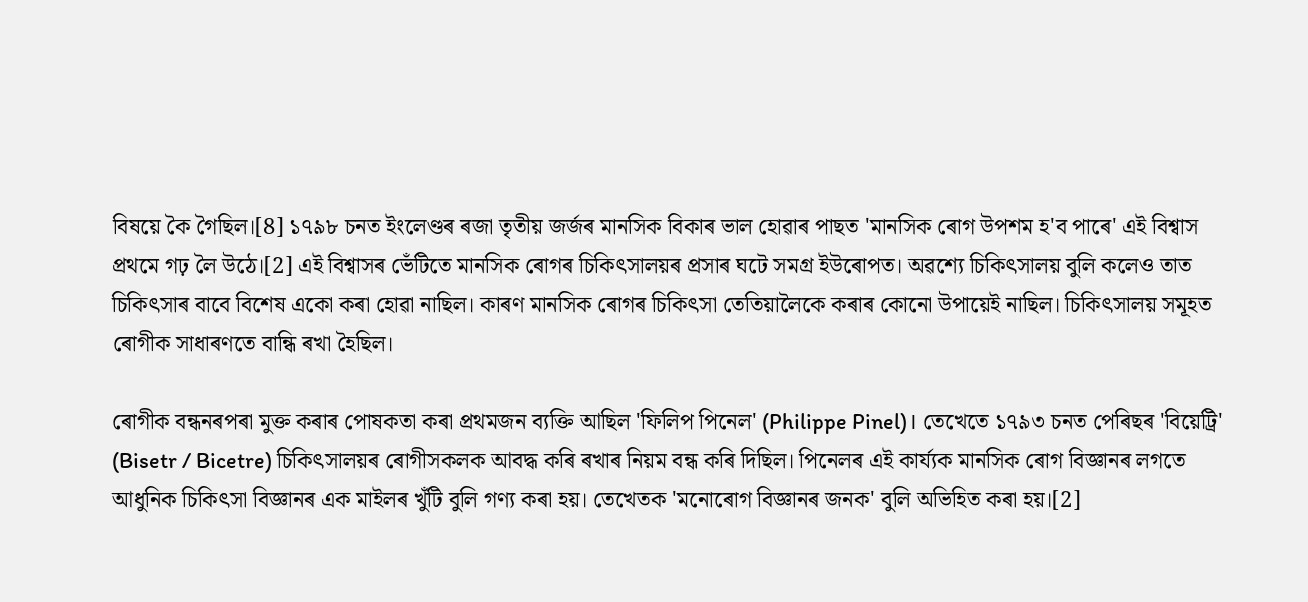বিষয়ে কৈ গৈছিল।[8] ১৭৯৮ চনত ইংলেণ্ডৰ ৰজা তৃতীয় জৰ্জৰ মানসিক বিকাৰ ভাল হোৱাৰ পাছত 'মানসিক ৰোগ উপশম হ'ব পাৰে' এই বিশ্বাস প্ৰথমে গঢ় লৈ উঠে।[2] এই বিশ্বাসৰ ভেঁটিতে মানসিক ৰোগৰ চিকিৎসালয়ৰ প্ৰসাৰ ঘটে সমগ্ৰ ইউৰোপত। অৱশ্যে চিকিৎসালয় বুলি কলেও তাত চিকিৎসাৰ বাবে বিশেষ একো কৰা হোৱা নাছিল। কাৰণ মানসিক ৰোগৰ চিকিৎসা তেতিয়ালৈকে কৰাৰ কোনো উপায়েই নাছিল। চিকিৎসালয় সমূহত ৰোগীক সাধাৰণতে বান্ধি ৰখা হৈছিল।

ৰোগীক বন্ধনৰপৰা মুক্ত কৰাৰ পোষকতা কৰা প্ৰথমজন ব্যক্তি আছিল 'ফিলিপ পিনেল' (Philippe Pinel)। তেখেতে ১৭৯৩ চনত পেৰিছৰ 'বিয়েট্ৰি' (Bisetr / Bicetre) চিকিৎসালয়ৰ ৰোগীসকলক আবদ্ধ কৰি ৰখাৰ নিয়ম বন্ধ কৰি দিছিল। পিনেলৰ এই কাৰ্য্যক মানসিক ৰোগ বিজ্ঞানৰ লগতে আধুনিক চিকিৎসা বিজ্ঞানৰ এক মাইলৰ খুঁটি বুলি গণ্য কৰা হয়। তেখেতক 'মনোৰোগ বিজ্ঞানৰ জনক' বুলি অভিহিত কৰা হয়।[2]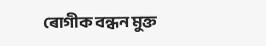ৰোগীক বন্ধন মুক্ত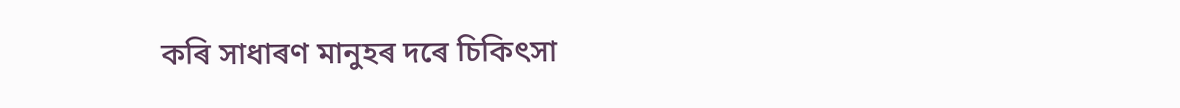কৰি সাধাৰণ মানুহৰ দৰে চিকিৎসা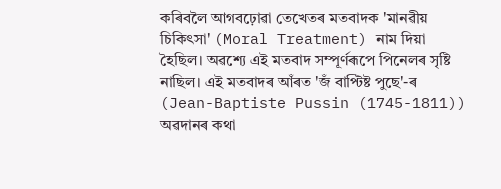কৰিবলৈ আগবঢ়োৱা তেখেতৰ মতবাদক 'মানৱীয় চিকিৎসা' (Moral Treatment) নাম দিয়া হৈছিল। অৱশ্যে এই মতবাদ সম্পূৰ্ণৰূপে পিনেলৰ সৃষ্টি নাছিল। এই মতবাদৰ আঁৰত 'জঁ বাপ্টিষ্ট পুছে'-ৰ (Jean-Baptiste Pussin (1745-1811)) অৱদানৰ কথা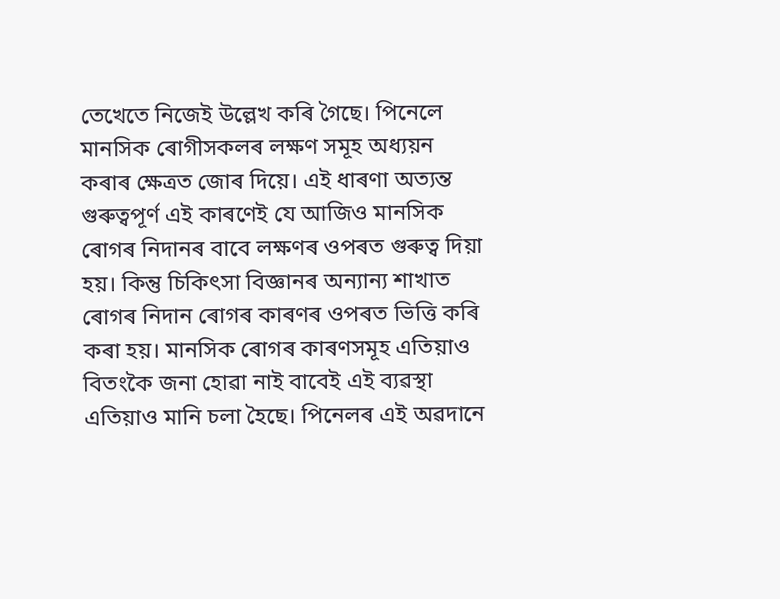তেখেতে নিজেই উল্লেখ কৰি গৈছে। পিনেলে মানসিক ৰোগীসকলৰ লক্ষণ সমূহ অধ্যয়ন কৰাৰ ক্ষেত্ৰত জোৰ দিয়ে। এই ধাৰণা অত্যন্ত গুৰুত্বপূৰ্ণ এই কাৰণেই যে আজিও মানসিক ৰোগৰ নিদানৰ বাবে লক্ষণৰ ওপৰত গুৰুত্ব দিয়া হয়। কিন্তু চিকিৎসা বিজ্ঞানৰ অন্যান্য শাখাত ৰোগৰ নিদান ৰোগৰ কাৰণৰ ওপৰত ভিত্তি কৰি কৰা হয়। মানসিক ৰোগৰ কাৰণসমূহ এতিয়াও বিতংকৈ জনা হোৱা নাই বাবেই এই ব্যৱস্থা এতিয়াও মানি চলা হৈছে। পিনেলৰ এই অৱদানে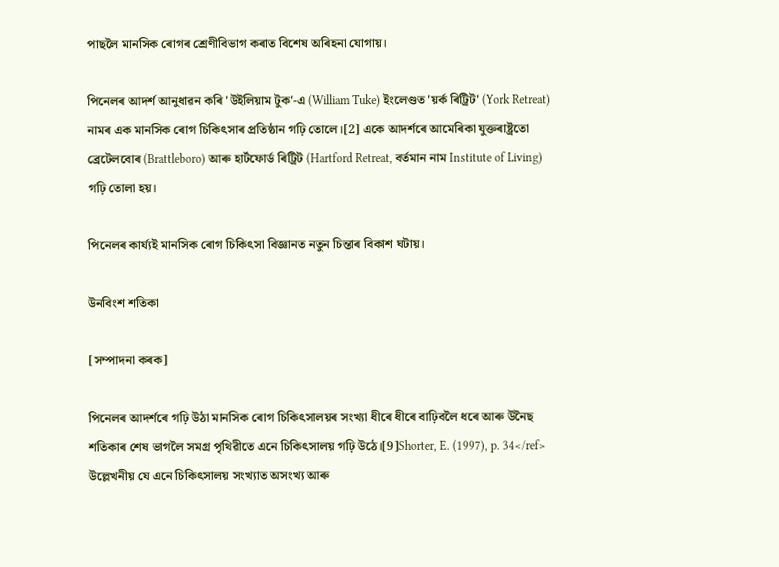পাছলৈ মানসিক ৰোগৰ শ্ৰেণীবিভাগ কৰাত বিশেষ অৰিহনা যোগায়।

পিনেলৰ আদৰ্শ আনুধাৱন কৰি 'উইলিয়াম টুক'-এ (William Tuke) ইংলেণ্ডত 'য়ৰ্ক ৰিট্ৰিট' (York Retreat) নামৰ এক মানসিক ৰোগ চিকিৎসাৰ প্ৰতিষ্ঠান গঢ়ি তোলে।[2] একে আদৰ্শৰে আমেৰিকা যুক্তৰাষ্ট্ৰতো ব্ৰেটেলবোৰ (Brattleboro) আৰু হাৰ্টফোৰ্ড ৰিট্ৰিট (Hartford Retreat, বৰ্তমান নাম Institute of Living) গঢ়ি তোলা হয়।

পিনেলৰ কাৰ্য্যই মানসিক ৰোগ চিকিৎসা বিজ্ঞানত নতুন চিন্তাৰ বিকাশ ঘটায়।

উনবিংশ শতিকা

[সম্পাদনা কৰক]

পিনেলৰ আদৰ্শৰে গঢ়ি উঠা মানসিক ৰোগ চিকিৎসালয়ৰ সংখ্যা ধীৰে ধীৰে বাঢ়িবলৈ ধৰে আৰু উনৈছ শতিকাৰ শেষ ভাগলৈ সমগ্ৰ পৃথিৱীতে এনে চিকিৎসালয় গঢ়ি উঠে।[9]Shorter, E. (1997), p. 34</ref> উল্লেখনীয় যে এনে চিকিৎসালয় সংখ্যাত অসংখ্য আৰু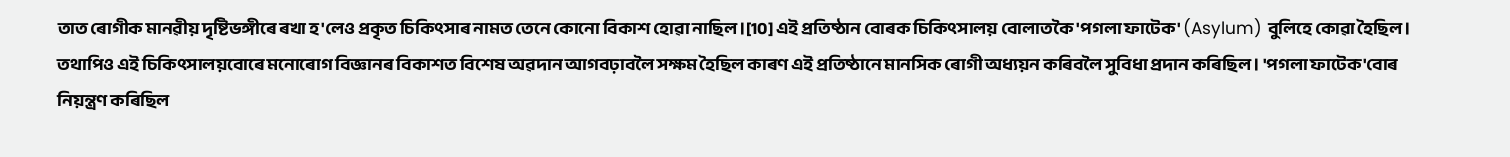তাত ৰোগীক মানৱীয় দৃষ্টিভঙ্গীৰে ৰখা হ'লেও প্ৰকৃত চিকিৎসাৰ নামত তেনে কোনো বিকাশ হোৱা নাছিল।[10] এই প্ৰতিষ্ঠান বোৰক চিকিৎসালয় বোলাতকৈ 'পগলা ফাটেক' (Asylum) বুলিহে কোৱা হৈছিল। তথাপিও এই চিকিৎসালয়বোৰে মনোৰোগ বিজ্ঞানৰ বিকাশত বিশেষ অৱদান আগবঢ়াবলৈ সক্ষম হৈছিল কাৰণ এই প্ৰতিষ্ঠানে মানসিক ৰোগী অধ্যয়ন কৰিবলৈ সুবিধা প্ৰদান কৰিছিল। 'পগলা ফাটেক'বোৰ নিয়ন্ত্ৰণ কৰিছিল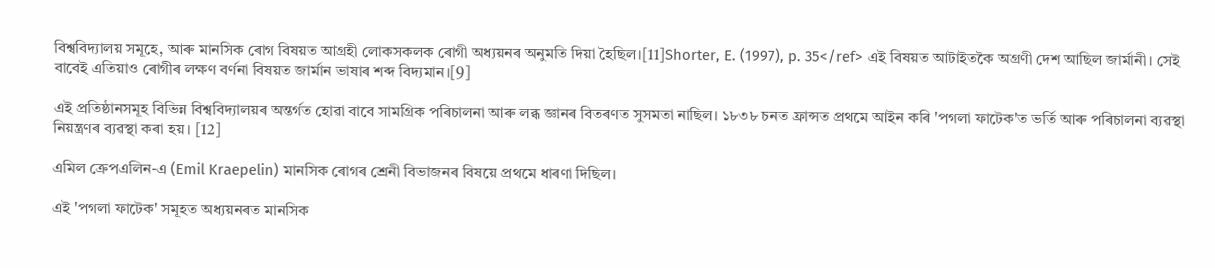বিশ্ববিদ্যালয় সমূহে, আৰু মানসিক ৰোগ বিষয়ত আগ্ৰহী লোকসকলক ৰোগী অধ্যয়নৰ অনুমতি দিয়া হৈছিল।[11]Shorter, E. (1997), p. 35</ref> এই বিষয়ত আটাইতকৈ অগ্ৰণী দেশ আছিল জাৰ্মানী। সেই বাবেই এতিয়াও ৰোগীৰ লক্ষণ বৰ্ণনা বিষয়ত জাৰ্মান ভাষাৰ শব্দ বিদ্যমান।[9]

এই প্ৰতিষ্ঠানসমূহ বিভিন্ন বিশ্ববিদ্যালয়ৰ অন্তৰ্গত হোৱা বাবে সামগ্ৰিক পৰিচালনা আৰু লব্ধ জ্ঞানৰ বিতৰণত সুসমতা নাছিল। ১৮৩৮ চনত ফ্ৰান্সত প্ৰথমে আইন কৰি 'পগলা ফাটেক'ত ভৰ্তি আৰু পৰিচালনা ব্যৱস্থা নিয়ন্ত্ৰণৰ ব্যৱস্থা কৰা হয়। [12]

এমিল ক্ৰেপএলিন-এ (Emil Kraepelin) মানসিক ৰোগৰ শ্ৰেনী বিভাজনৰ বিষয়ে প্ৰথমে ধাৰণা দিছিল।

এই 'পগলা ফাটেক' সমূহত অধ্যয়নৰত মানসিক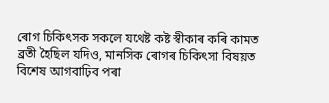ৰোগ চিকিৎসক সকলে যথেষ্ট কষ্ট স্বীকাৰ কৰি কামত ব্ৰতী হৈছিল যদিও, মানসিক ৰোগৰ চিকিৎসা বিষয়ত বিশেষ আগবাঢ়িব পৰা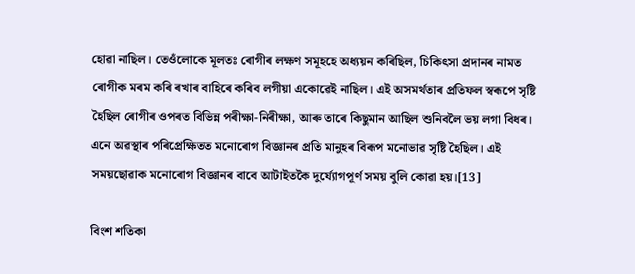হোৱা নাছিল। তেওঁলোকে মূলতঃ ৰোগীৰ লক্ষণ সমূহহে অধ্যয়ন কৰিছিল, চিকিৎসা প্ৰদানৰ নামত ৰোগীক মৰম কৰি ৰখাৰ বাহিৰে কৰিব লগীয়া একোৱেই নাছিল। এই অসমৰ্থতাৰ প্ৰতিফল স্বৰূপে সৃষ্টি হৈছিল ৰোগীৰ ওপৰত বিভিন্ন পৰীক্ষা-নিৰীক্ষা, আৰু তাৰে কিছুমান আছিল শুনিবলৈ ভয় লগা বিধৰ। এনে অৱস্থাৰ পৰিপ্ৰেক্ষিতত মনোৰোগ বিজ্ঞানৰ প্ৰতি মানুহৰ বিৰূপ মনোভাৱ সৃষ্টি হৈছিল। এই সময়ছোৱাক মনোৰোগ বিজ্ঞানৰ বাবে আটাইতকৈ দুৰ্য্যোগপূৰ্ণ সময় বুলি কোৱা হয়।[13]

বিংশ শতিকা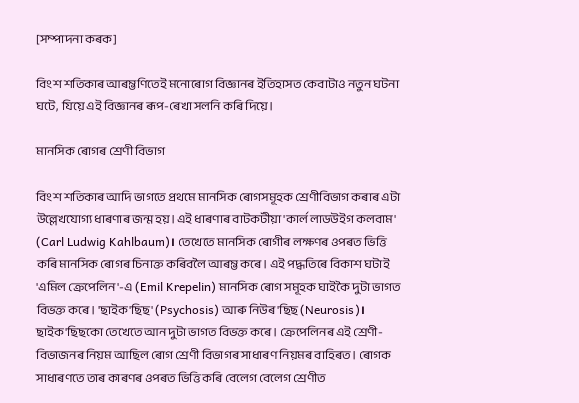[সম্পাদনা কৰক]

বিংশ শতিকাৰ আৰম্ভণিতেই মনোৰোগ বিজ্ঞানৰ ইতিহাসত কেবাটাও নতুন ঘটনা ঘটে, যিয়ে এই বিজ্ঞানৰ ৰূপ-ৰেখা সলনি কৰি দিয়ে।

মানসিক ৰোগৰ শ্ৰেণী বিভাগ

বিংশ শতিকাৰ আদি ভাগতে প্ৰথমে মানসিক ৰোগসমূহক শ্ৰেণীবিভাগ কৰাৰ এটা উল্লেখযোগ্য ধাৰণাৰ জন্ম হয়। এই ধাৰণাৰ বাটকটীয়া 'কাৰ্ল লাডউইগ কলবাম' (Carl Ludwig Kahlbaum)। তেখেতে মানসিক ৰোগীৰ লক্ষণৰ ওপৰত ভিত্তি কৰি মানসিক ৰোগৰ চিনাক্ত কৰিবলৈ আৰম্ভ কৰে। এই পদ্ধতিৰে বিকাশ ঘটাই 'এমিল ক্ৰেপেলিন'-এ (Emil Krepelin) মানসিক ৰোগ সমূহক ঘাইকৈ দুটা ভাগত বিভক্ত কৰে। 'ছাইক'ছিছ' (Psychosis) আৰু নিউৰ'ছিছ (Neurosis)। ছাইক'ছিছকো তেখেতে আন দুটা ভাগত বিভক্ত কৰে। ক্ৰেপেলিনৰ এই শ্ৰেণী-বিভাজনৰ নিয়ম আছিল ৰোগ শ্ৰেণী বিভাগৰ সাধাৰণ নিয়মৰ বাহিৰত। ৰোগক সাধাৰণতে তাৰ কাৰণৰ ওপৰত ভিত্তি কৰি বেলেগ বেলেগ শ্ৰেণীত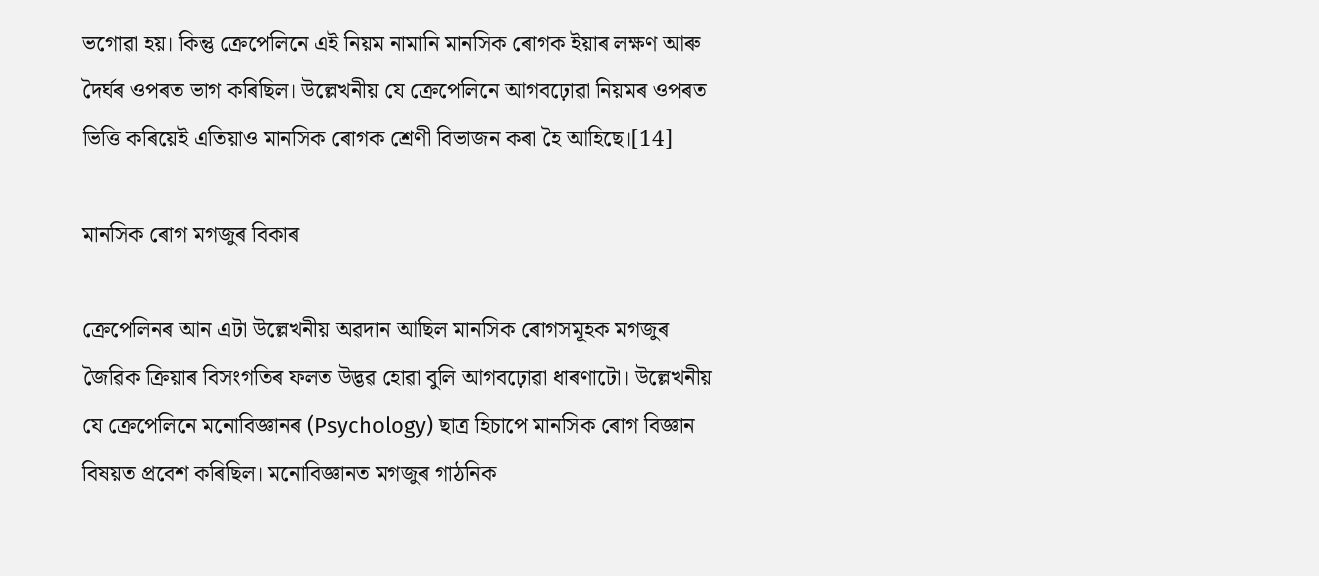ভগোৱা হয়। কিন্তু ক্ৰেপেলিনে এই নিয়ম নামানি মানসিক ৰোগক ইয়াৰ লক্ষণ আৰু দৈৰ্ঘৰ ওপৰত ভাগ কৰিছিল। উল্লেখনীয় যে ক্ৰেপেলিনে আগবঢ়োৱা নিয়মৰ ওপৰত ভিত্তি কৰিয়েই এতিয়াও মানসিক ৰোগক শ্ৰেণী বিভাজন কৰা হৈ আহিছে।[14]

মানসিক ৰোগ মগজুৰ বিকাৰ

ক্ৰেপেলিনৰ আন এটা উল্লেখনীয় অৱদান আছিল মানসিক ৰোগসমূহক মগজুৰ জৈৱিক ক্ৰিয়াৰ বিসংগতিৰ ফলত উদ্ভৱ হোৱা বুলি আগবঢ়োৱা ধাৰণাটো। উল্লেখনীয় যে ক্ৰেপেলিনে মনোবিজ্ঞানৰ (Psychology) ছাত্ৰ হিচাপে মানসিক ৰোগ বিজ্ঞান বিষয়ত প্ৰবেশ কৰিছিল। মনোবিজ্ঞানত মগজুৰ গাঠনিক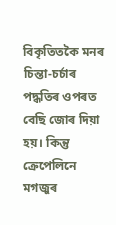বিকৃতিতকৈ মনৰ চিন্তা-চৰ্চাৰ পদ্ধতিৰ ওপৰত বেছি জোৰ দিয়া হয়। কিন্তু ক্ৰেপেলিনে মগজুৰ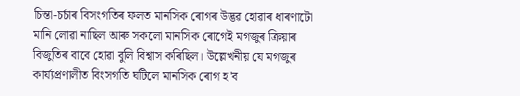চিন্তা-চৰ্চাৰ বিসংগতিৰ ফলত মানসিক ৰোগৰ উদ্ভৱ হোৱাৰ ধাৰণাটো মানি লোৱা নাছিল আৰু সকলো মানসিক ৰোগেই মগজুৰ ক্ৰিয়াৰ বিজুতিৰ বাবে হোৱা বুলি বিশ্বাস কৰিছিল। উল্লেখনীয় যে মগজুৰ কাৰ্য্যপ্ৰণালীত বিংসগতি ঘটিলে মানসিক ৰোগ হ'ব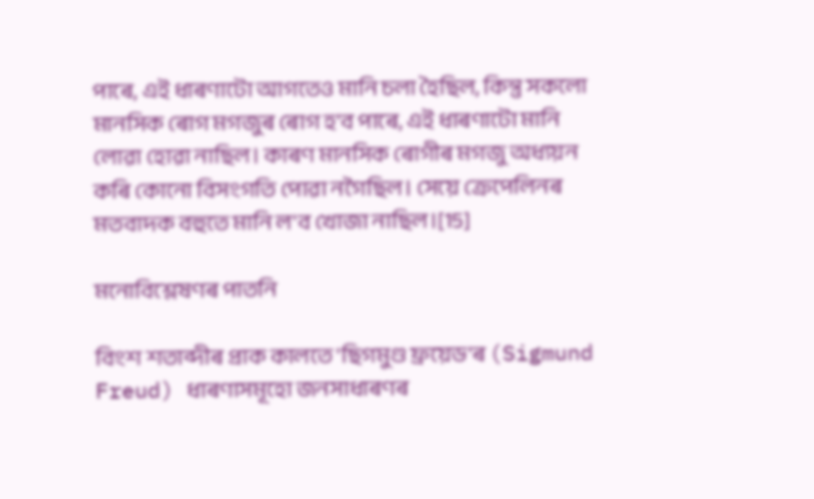পাৰে, এই ধাৰণাটো আগতেও মানি চলা হৈছিল, কিন্তু সকলো মানসিক ৰোগ মগজুৰ ৰোগ হ'ব পাৰে, এই ধাৰণাটো মানি লোৱা হোৱা নাছিল। কাৰণ মানসিক ৰোগীৰ মগজু অধ্যয়ন কৰি কোনো বিসংগতি পোৱা নগৈছিল। সেয়ে ক্ৰেপেলিনৰ মতবাদক বহুতে মানি ল'ব খোজা নাছিল।[15]

মনোবিশ্লেষণৰ পাতনি

বিংশ শতাব্দীৰ প্ৰাক কালতে 'ছিগমুণ্ড ফ্ৰয়েড'ৰ (Sigmund Freud) ধাৰণাসমূহো জনসাধাৰণৰ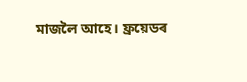মাজলৈ আহে। ফ্ৰয়েডৰ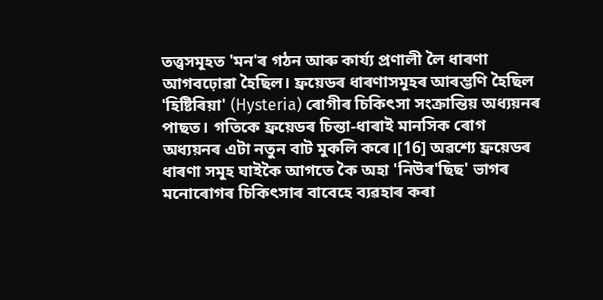তত্ত্বসমূহত 'মন'ৰ গঠন আৰু কাৰ্য্য প্ৰণালী লৈ ধাৰণা আগবঢ়োৱা হৈছিল। ফ্ৰয়েডৰ ধাৰণাসমূহৰ আৰম্ভণি হৈছিল 'হিষ্টিৰিয়া' (Hysteria) ৰোগীৰ চিকিৎসা সংক্ৰান্তিয় অধ্যয়নৰ পাছত। গতিকে ফ্ৰয়েডৰ চিন্তা-ধাৰাই মানসিক ৰোগ অধ্যয়নৰ এটা নতুন বাট মুকলি কৰে।[16] অৱশ্যে ফ্ৰয়েডৰ ধাৰণা সমূহ ঘাইকৈ আগতে কৈ অহা 'নিউৰ'ছিছ' ভাগৰ মনোৰোগৰ চিকিৎসাৰ বাবেহে ব্যৱহাৰ কৰা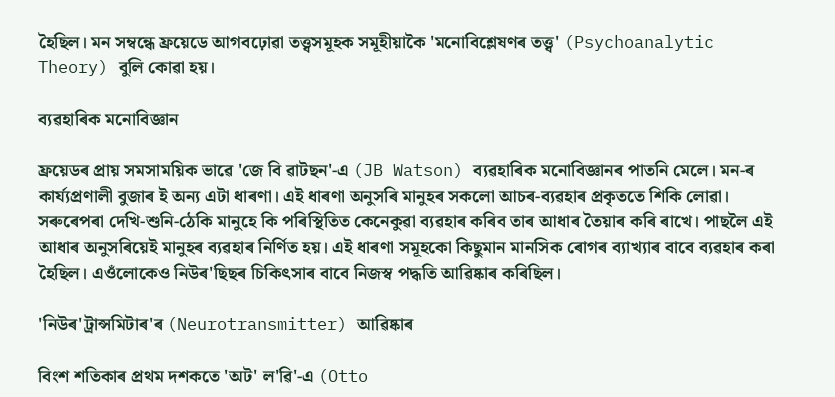হৈছিল। মন সম্বন্ধে ফ্ৰয়েডে আগবঢ়োৱা তত্ত্বসমূহক সমূহীয়াকৈ 'মনোবিশ্লেষণৰ তত্ত্ব' (Psychoanalytic Theory) বুলি কোৱা হয়।

ব্যৱহাৰিক মনোবিজ্ঞান

ফ্ৰয়েডৰ প্ৰায় সমসাময়িক ভাৱে 'জে বি ৱাটছন'-এ (JB Watson) ব্যৱহাৰিক মনোবিজ্ঞানৰ পাতনি মেলে। মন-ৰ কাৰ্য্যপ্ৰণালী বুজাৰ ই অন্য এটা ধাৰণা। এই ধাৰণা অনুসৰি মানুহৰ সকলো আচৰ-ব্যৱহাৰ প্ৰকৃততে শিকি লোৱা। সৰুৰেপৰা দেখি-শুনি-ঠেকি মানুহে কি পৰিস্থিতিত কেনেকুৱা ব্যৱহাৰ কৰিব তাৰ আধাৰ তৈয়াৰ কৰি ৰাখে। পাছলৈ এই আধাৰ অনুসৰিয়েই মানুহৰ ব্যৱহাৰ নিৰ্ণিত হয়। এই ধাৰণা সমূহকো কিছুমান মানসিক ৰোগৰ ব্যাখ্যাৰ বাবে ব্যৱহাৰ কৰা হৈছিল। এওঁলোকেও নিউৰ'ছিছৰ চিকিৎসাৰ বাবে নিজস্ব পদ্ধতি আৱিষ্কাৰ কৰিছিল।

'নিউৰ'ট্ৰান্সমিটাৰ'ৰ (Neurotransmitter) আৱিষ্কাৰ

বিংশ শতিকাৰ প্ৰথম দশকতে 'অট' ল'ৱি'-এ (Otto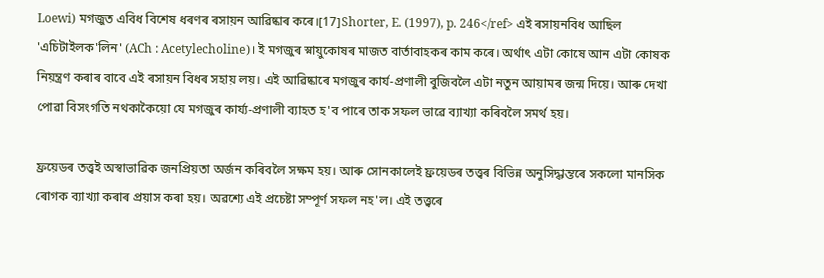Loewi) মগজুত এবিধ বিশেষ ধৰণৰ ৰসায়ন আৱিষ্কাৰ কৰে।[17]Shorter, E. (1997), p. 246</ref> এই ৰসায়নবিধ আছিল 'এচিটাইলক'লিন' (ACh : Acetylecholine)। ই মগজুৰ স্নায়ুকোষৰ মাজত বাৰ্তাবাহকৰ কাম কৰে। অৰ্থাৎ এটা কোষে আন এটা কোষক নিয়ন্ত্ৰণ কৰাৰ বাবে এই ৰসায়ন বিধৰ সহায় লয়। এই আৱিষ্কাৰে মগজুৰ কাৰ্য-প্ৰণালী বুজিবলৈ এটা নতুন আয়ামৰ জন্ম দিয়ে। আৰু দেখা পোৱা বিসংগতি নথকাকৈয়ো যে মগজুৰ কাৰ্য্য-প্ৰণালী ব্যাহত হ'ব পাৰে তাক সফল ভাৱে ব্যাখ্যা কৰিবলৈ সমৰ্থ হয়।

ফ্ৰয়েডৰ তত্ত্বই অস্বাভাৱিক জনপ্ৰিয়তা অৰ্জন কৰিবলৈ সক্ষম হয়। আৰু সোনকালেই ফ্ৰয়েডৰ তত্ত্বৰ বিভিন্ন অনুসিদ্ধান্তৰে সকলো মানসিক ৰোগক ব্যাখ্যা কৰাৰ প্ৰয়াস কৰা হয়। অৱশ্যে এই প্ৰচেষ্টা সম্পূৰ্ণ সফল নহ'ল। এই তত্ত্বৰে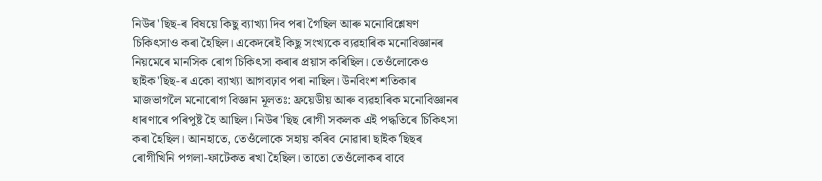নিউৰ'ছিছ-ৰ বিষয়ে কিছু ব্যাখ্যা দিব পৰা গৈছিল আৰু মনোবিশ্লেষণ চিকিৎসাও কৰা হৈছিল। একেদৰেই কিছু সংখ্যকে ব্যৱহাৰিক মনোবিজ্ঞানৰ নিয়মেৰে মানসিক ৰোগ চিকিৎসা কৰাৰ প্ৰয়াস কৰিছিল। তেওঁলোকেও ছাইক'ছিছ-ৰ একো ব্যাখ্যা আগবঢ়াব পৰা নাছিল। উনবিংশ শতিকাৰ মাজভাগলৈ মনোৰোগ বিজ্ঞান মূলতঃ: ফ্ৰয়েডীয় আৰু ব্যৱহাৰিক মনোবিজ্ঞানৰ ধাৰণাৰে পৰিপুষ্ট হৈ আছিল। নিউৰ'ছিছ ৰোগী সকলক এই পদ্ধতিৰে চিকিৎসা কৰা হৈছিল। আনহাতে, তেওঁলোকে সহায় কৰিব নোৱাৰা ছাইক'ছিছৰ ৰোগীখিনি পগলা-ফাটেকত ৰখা হৈছিল। তাতো তেওঁলোকৰ বাবে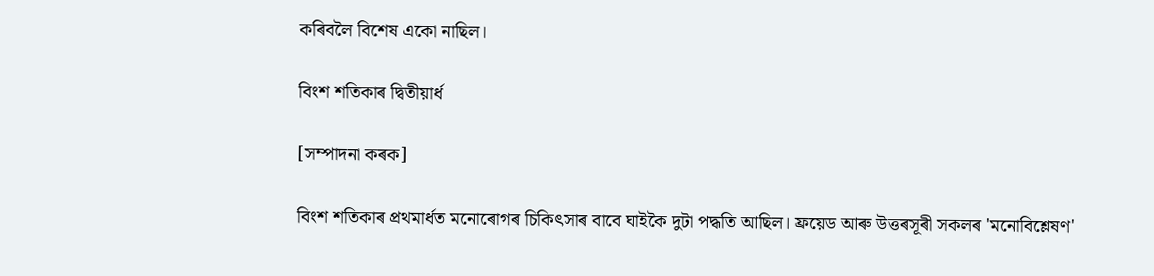কৰিবলৈ বিশেষ একো নাছিল।

বিংশ শতিকাৰ দ্বিতীয়াৰ্ধ

[সম্পাদনা কৰক]

বিংশ শতিকাৰ প্ৰথমাৰ্ধত মনোৰোগৰ চিকিৎসাৰ বাবে ঘাইকৈ দুটা পদ্ধতি আছিল। ফ্ৰয়েড আৰু উত্তৰসূৰী সকলৰ 'মনোবিশ্লেষণ'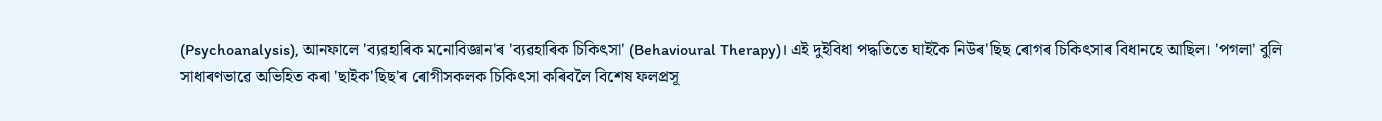(Psychoanalysis), আনফালে 'ব্যৱহাৰিক মনোবিজ্ঞান'ৰ 'ব্যৱহাৰিক চিকিৎসা' (Behavioural Therapy)। এই দুইবিধা পদ্ধতিতে ঘাইকৈ নিউৰ'ছিছ ৰোগৰ চিকিৎসাৰ বিধানহে আছিল। 'পগলা' বুলি সাধাৰণভাৱে অভিহিত কৰা 'ছাইক'ছিছ'ৰ ৰোগীসকলক চিকিৎসা কৰিবলৈ বিশেষ ফলপ্ৰসূ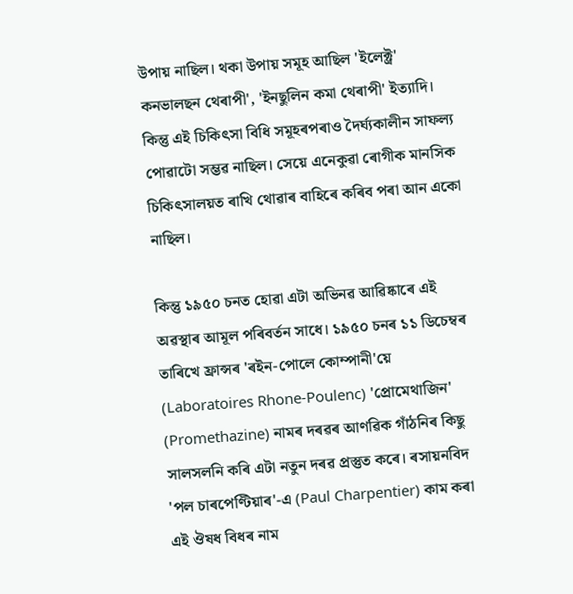উপায় নাছিল। থকা উপায় সমূহ আছিল 'ইলেক্ট্ৰ' কনভালছন থেৰাপী', 'ইনছুলিন কমা থেৰাপী' ইত্যাদি। কিন্তু এই চিকিৎসা বিধি সমূহৰপৰাও দৈৰ্ঘ্যকালীন সাফল্য পোৱাটো সম্ভৱ নাছিল। সেয়ে এনেকুৱা ৰোগীক মানসিক চিকিৎসালয়ত ৰাখি থোৱাৰ বাহিৰে কৰিব পৰা আন একো নাছিল।

কিন্তু ১৯৫০ চনত হোৱা এটা অভিনৱ আৱিষ্কাৰে এই অৱস্থাৰ আমূল পৰিবৰ্তন সাধে। ১৯৫০ চনৰ ১১ ডিচেম্বৰ তাৰিখে ফ্ৰান্সৰ 'ৰইন-পোলে কোম্পানী'য়ে (Laboratoires Rhone-Poulenc) 'প্ৰোমেথাজিন' (Promethazine) নামৰ দৰৱৰ আণৱিক গাঁঠনিৰ কিছু সালসলনি কৰি এটা নতুন দৰৱ প্ৰস্তুত কৰে। ৰসায়নবিদ 'পল চাৰপেণ্টিয়াৰ'-এ (Paul Charpentier) কাম কৰা এই ঔষধ বিধৰ নাম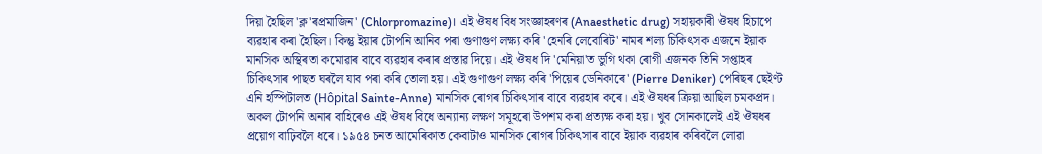দিয়া হৈছিল 'ক্ল'ৰপ্ৰমাজিন' (Chlorpromazine)। এই ঔষধ বিধ সংজ্ঞাহৰণৰ (Anaesthetic drug) সহায়কাৰী ঔষধ হিচাপে ব্যৱহাৰ কৰা হৈছিল। কিন্তু ইয়াৰ টোপনি আনিব পৰা গুণাগুণ লক্ষ্য কৰি 'হেনৰি লেবোৰিট' নামৰ শল্য চিকিৎসক এজনে ইয়াক মানসিক অস্থিৰতা কমোৱাৰ বাবে ব্যৱহাৰ কৰাৰ প্ৰস্তাৱ দিয়ে। এই ঔষধ দি 'মেনিয়া'ত ভুগি থকা ৰোগী এজনক তিনি সপ্তাহৰ চিকিৎসাৰ পাছত ঘৰলৈ যাব পৰা কৰি তোলা হয়। এই গুণাগুণ লক্ষ্য কৰি 'পিয়েৰ ডেনিকাৰে' (Pierre Deniker) পেৰিছৰ ছেইণ্ট এনি হস্পিটালত (Hôpital Sainte-Anne) মানসিক ৰোগৰ চিকিৎসাৰ বাবে ব্যৱহাৰ কৰে। এই ঔষধৰ ক্ৰিয়া আছিল চমকপ্ৰদ। অকল টোপনি অনাৰ বাহিৰেও এই ঔষধ বিধে অন্যান্য লক্ষণ সমূহৰো উপশম কৰা প্ৰত্যক্ষ কৰা হয়। খুব সোনকালেই এই ঔষধৰ প্ৰয়োগ বাঢ়িবলৈ ধৰে। ১৯৫৪ চনত আমেৰিকাত কেবাটাও মানসিক ৰোগৰ চিকিৎসাৰ বাবে ইয়াক ব্যৱহাৰ কৰিবলৈ লোৱা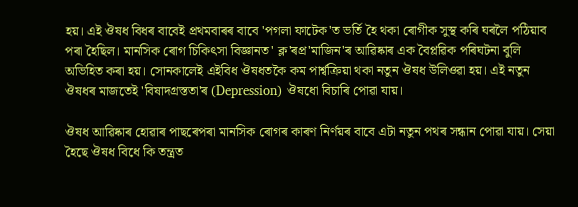হয়। এই ঔষধ বিধৰ বাবেই প্ৰথমবাৰৰ বাবে 'পগলা ফাটেক'ত ভৰ্তি হৈ থকা ৰোগীক সুস্থ কৰি ঘৰলৈ পঠিয়াব পৰা হৈছিল। মানসিক ৰোগ চিকিৎসা বিজ্ঞানত' ক্ল'ৰপ্ৰ'মাজিন'ৰ আৱিষ্কাৰ এক বৈপ্লৱিক পৰিঘটনা বুলি অভিহিত কৰা হয়। সোনকালেই এইবিধ ঔষধতকৈ কম পাৰ্শ্বক্ৰিয়া থকা নতুন ঔষধ উলিওৱা হয়। এই নতুন ঔষধৰ মাজতেই 'বিষাদগ্ৰস্ততা'ৰ (Depression) ঔষধো বিচাৰি পোৱা যায়।

ঔষধ আৱিষ্কাৰ হোৱাৰ পাছৰেপৰা মানসিক ৰোগৰ কাৰণ নিৰ্ণয়ৰ বাবে এটা নতুন পথৰ সন্ধান পোৱা যায়। সেয়া হৈছে ঔষধ বিধে কি তন্ত্ৰত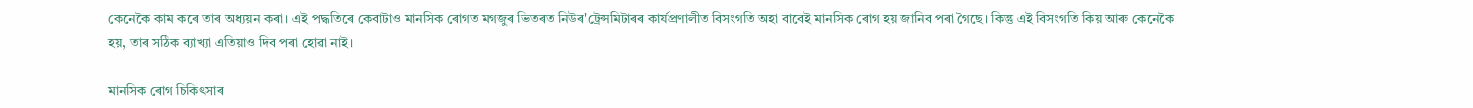কেনেকৈ কাম কৰে তাৰ অধ্যয়ন কৰা। এই পদ্ধতিৰে কেবাটাও মানসিক ৰোগত মগজুৰ ভিতৰত নিউৰ'ট্ৰেন্সমিটাৰৰ কাৰ্যপ্ৰণালীত বিসংগতি অহা বাবেই মানসিক ৰোগ হয় জানিব পৰা গৈছে। কিন্তু এই বিসংগতি কিয় আৰু কেনেকৈ হয়, তাৰ সঠিক ব্যাখ্যা এতিয়াও দিব পৰা হোৱা নাই।

মানসিক ৰোগ চিকিৎসাৰ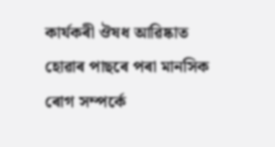কাৰ্যকৰী ঔষধ আৱিষ্কাত হোৱাৰ পাছৰে পৰা মানসিক ৰোগ সম্পৰ্কে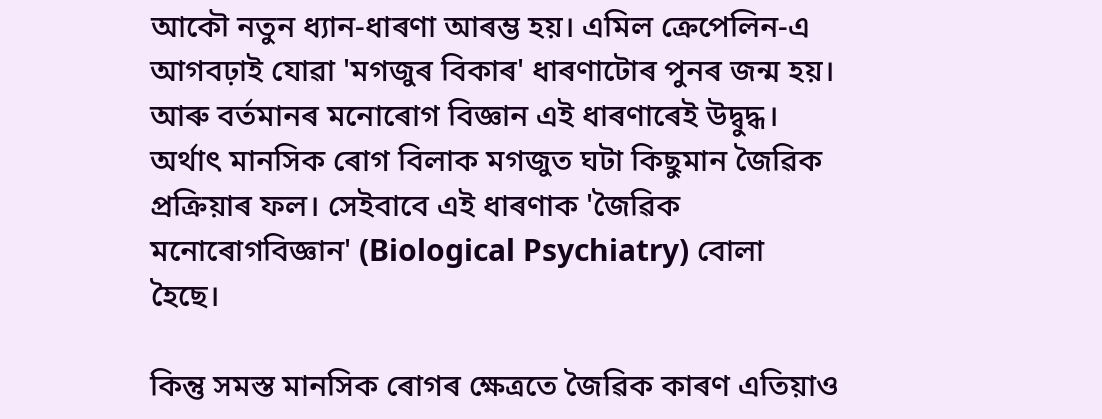আকৌ নতুন ধ্যান-ধাৰণা আৰম্ভ হয়। এমিল ক্ৰেপেলিন-এ আগবঢ়াই যোৱা 'মগজুৰ বিকাৰ' ধাৰণাটোৰ পুনৰ জন্ম হয়। আৰু বৰ্তমানৰ মনোৰোগ বিজ্ঞান এই ধাৰণাৰেই উদ্বুদ্ধ। অৰ্থাৎ মানসিক ৰোগ বিলাক মগজুত ঘটা কিছুমান জৈৱিক প্ৰক্ৰিয়াৰ ফল। সেইবাবে এই ধাৰণাক 'জৈৱিক মনোৰোগবিজ্ঞান' (Biological Psychiatry) বোলা হৈছে।

কিন্তু সমস্ত মানসিক ৰোগৰ ক্ষেত্ৰতে জৈৱিক কাৰণ এতিয়াও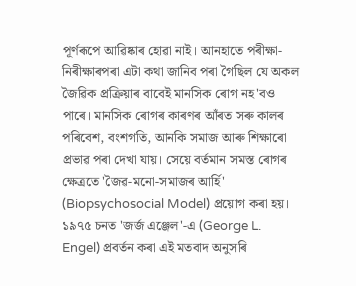পূৰ্ণৰূপে আৱিষ্কাৰ হোৱা নাই। আনহাতে পৰীক্ষা-নিৰীক্ষাৰপৰা এটা কথা জানিব পৰা গৈছিল যে অকল জৈৱিক প্ৰক্ৰিয়াৰ বাবেই মানসিক ৰোগ নহ'বও পাৰে। মানসিক ৰোগৰ কাৰণৰ আঁৰত সৰু কালৰ পৰিবেশ, বংশগতি, আনকি সমাজ আৰু শিক্ষাৰো প্ৰভাৱ পৰা দেখা যায়। সেয়ে বৰ্তমান সমস্ত ৰোগৰ ক্ষেত্ৰতে 'জৈৱ-মনো-সমাজৰ আৰ্হি' (Biopsychosocial Model) প্ৰয়োগ কৰা হয়। ১৯৭৫ চনত 'জৰ্জ এঞ্জেল'-এ (George L. Engel) প্ৰবৰ্তন কৰা এই মতবাদ অনুসৰি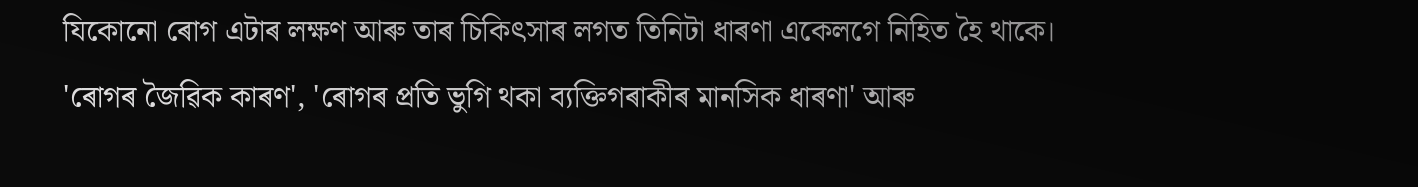যিকোনো ৰোগ এটাৰ লক্ষণ আৰু তাৰ চিকিৎসাৰ লগত তিনিটা ধাৰণা একেলগে নিহিত হৈ থাকে। 'ৰোগৰ জৈৱিক কাৰণ', 'ৰোগৰ প্ৰতি ভুগি থকা ব্যক্তিগৰাকীৰ মানসিক ধাৰণা' আৰু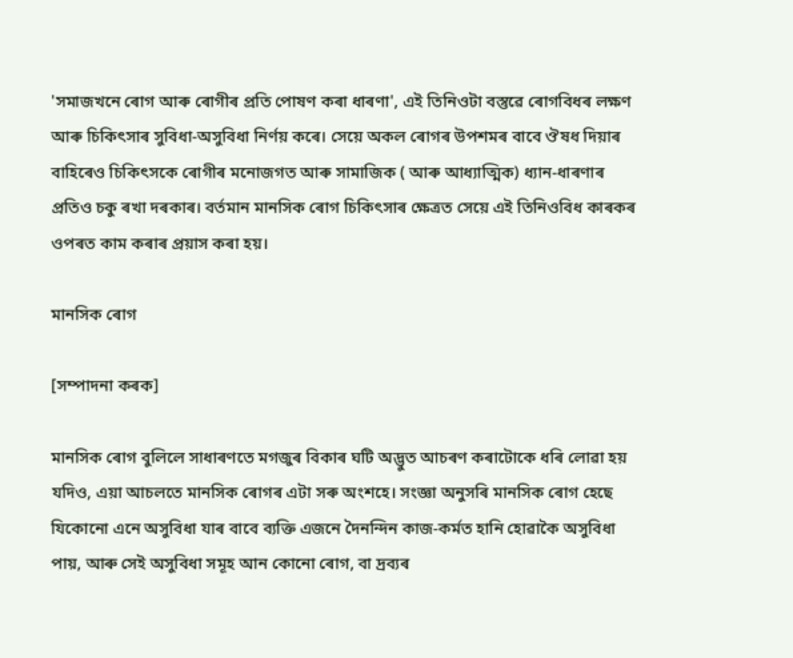'সমাজখনে ৰোগ আৰু ৰোগীৰ প্ৰতি পোষণ কৰা ধাৰণা', এই তিনিওটা বস্তুৱে ৰোগবিধৰ লক্ষণ আৰু চিকিৎসাৰ সুবিধা-অসুবিধা নিৰ্ণয় কৰে। সেয়ে অকল ৰোগৰ উপশমৰ বাবে ঔষধ দিয়াৰ বাহিৰেও চিকিৎসকে ৰোগীৰ মনোজগত আৰু সামাজিক ( আৰু আধ্যাত্মিক) ধ্যান-ধাৰণাৰ প্ৰতিও চকু ৰখা দৰকাৰ। বৰ্তমান মানসিক ৰোগ চিকিৎসাৰ ক্ষেত্ৰত সেয়ে এই তিনিওবিধ কাৰকৰ ওপৰত কাম কৰাৰ প্ৰয়াস কৰা হয়।

মানসিক ৰোগ

[সম্পাদনা কৰক]

মানসিক ৰোগ বুলিলে সাধাৰণতে মগজুৰ বিকাৰ ঘটি অদ্ভুত আচৰণ কৰাটোকে ধৰি লোৱা হয় যদিও, এয়া আচলতে মানসিক ৰোগৰ এটা সৰু অংশহে। সংজ্ঞা অনুসৰি মানসিক ৰোগ হেছে যিকোনো এনে অসুবিধা যাৰ বাবে ব্যক্তি এজনে দৈনন্দিন কাজ-কৰ্মত হানি হোৱাকৈ অসুবিধা পায়, আৰু সেই অসুবিধা সমূহ আন কোনো ৰোগ, বা দ্ৰব্যৰ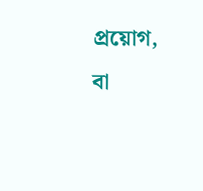প্ৰয়োগ, বা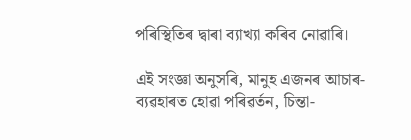পৰিস্থিতিৰ দ্বাৰা ব্যাখ্যা কৰিব নোৱাৰি।

এই সংজ্ঞা অনুসৰি, মানুহ এজনৰ আচাৰ-ব্যৱহাৰত হোৱা পৰিৱৰ্তন, চিন্তা-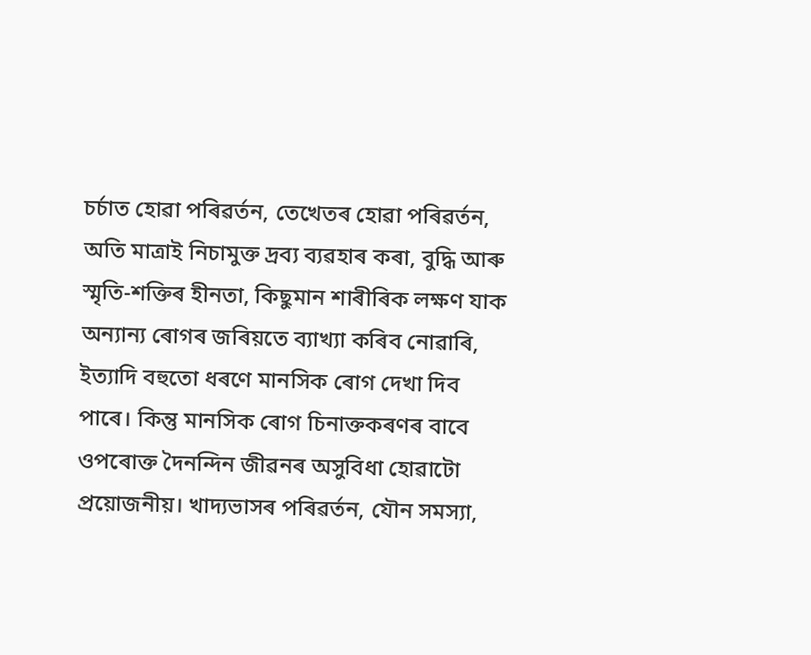চৰ্চাত হোৱা পৰিৱৰ্তন, তেখেতৰ হোৱা পৰিৱৰ্তন, অতি মাত্ৰাই নিচামুক্ত দ্ৰব্য ব্যৱহাৰ কৰা, বুদ্ধি আৰু স্মৃতি-শক্তিৰ হীনতা, কিছুমান শাৰীৰিক লক্ষণ যাক অন্যান্য ৰোগৰ জৰিয়তে ব্যাখ্যা কৰিব নোৱাৰি, ইত্যাদি বহুতো ধৰণে মানসিক ৰোগ দেখা দিব পাৰে। কিন্তু মানসিক ৰোগ চিনাক্তকৰণৰ বাবে ওপৰোক্ত দৈনন্দিন জীৱনৰ অসুবিধা হোৱাটো প্ৰয়োজনীয়। খাদ্যভাসৰ পৰিৱৰ্তন, যৌন সমস্যা,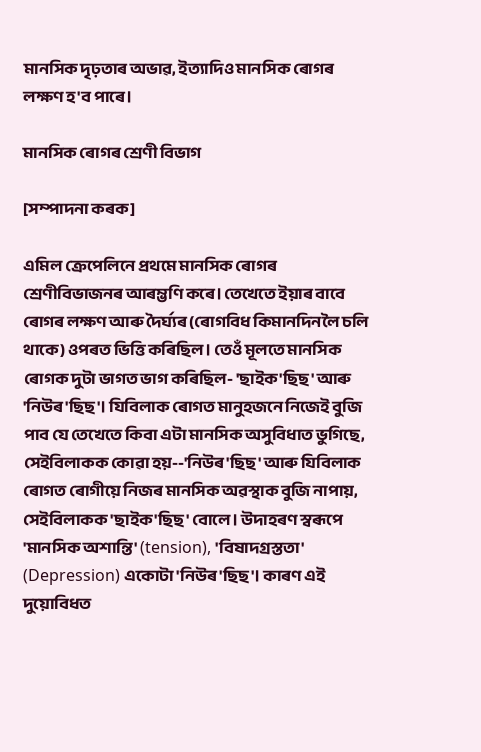মানসিক দৃঢ়তাৰ অভাৱ, ইত্যাদিও মানসিক ৰোগৰ লক্ষণ হ'ব পাৰে।

মানসিক ৰোগৰ শ্ৰেণী বিভাগ

[সম্পাদনা কৰক]

এমিল ক্ৰেপেলিনে প্ৰথমে মানসিক ৰোগৰ শ্ৰেণীবিভাজনৰ আৰম্ভণি কৰে। তেখেতে ইয়াৰ বাবে ৰোগৰ লক্ষণ আৰু দৈৰ্ঘ্যৰ (ৰোগবিধ কিমানদিনলৈ চলি থাকে) ওপৰত ভিত্তি কৰিছিল। তেওঁ মূলতে মানসিক ৰোগক দুটা ভাগত ভাগ কৰিছিল- 'ছাইক'ছিছ' আৰু 'নিউৰ'ছিছ'। যিবিলাক ৰোগত মানুহজনে নিজেই বুজি পাব যে তেখেতে কিবা এটা মানসিক অসুবিধাত ভুগিছে, সেইবিলাকক কোৱা হয়--'নিউৰ'ছিছ' আৰু যিবিলাক ৰোগত ৰোগীয়ে নিজৰ মানসিক অৱস্থাক বুজি নাপায়, সেইবিলাকক 'ছাইক'ছিছ' বোলে। উদাহৰণ স্বৰূপে 'মানসিক অশান্তি' (tension), 'বিষাদগ্ৰস্ততা' (Depression) একোটা 'নিউৰ'ছিছ'। কাৰণ এই দুয়োবিধত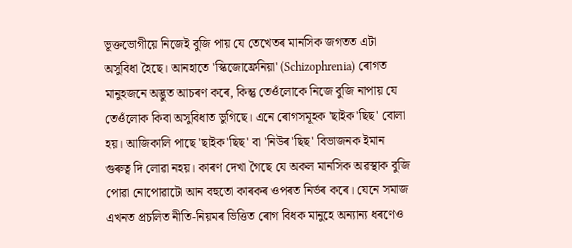ভূক্তভোগীয়ে নিজেই বুজি পায় যে তেখেতৰ মানসিক জগতত এটা অসুবিধা হৈছে। আনহাতে 'স্কিজোফ্ৰেনিয়া' (Schizophrenia) ৰোগত মানুহজনে অদ্ভুত আচৰণ কৰে, কিন্তু তেওঁলোকে নিজে বুজি নাপায় যে তেওঁলোক কিবা অসুবিধাত ভুগিছে। এনে ৰোগসমূহক 'ছাইক'ছিছ' বোলা হয়। আজিকালি পাছে 'ছাইক'ছিছ' বা 'নিউৰ'ছিছ' বিভাজনক ইমান গুৰুত্ব দি লোৱা নহয়। কাৰণ দেখা গৈছে যে অকল মানসিক অৱস্থাক বুজি পোৱা নোপোৱাটো আন বহুতো কাৰকৰ ওপৰত নিৰ্ভৰ কৰে। যেনে সমাজ এখনত প্ৰচলিত নীতি-নিয়মৰ ভিত্তিত ৰোগ বিধক মানুহে অন্যান্য ধৰণেও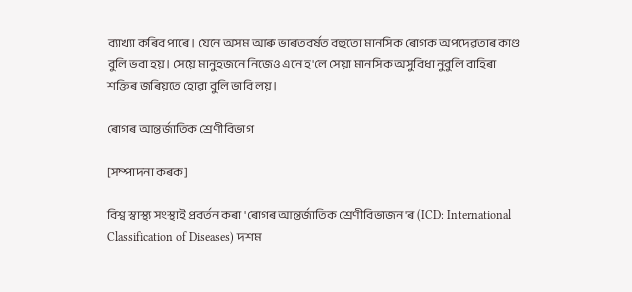ব্যাখ্যা কৰিব পাৰে। যেনে অসম আৰু ভাৰতবৰ্ষত বহুতো মানসিক ৰোগক অপদেৱতাৰ কাণ্ড বুলি ভবা হয়। সেয়ে মানুহজনে নিজেও এনে হ'লে সেয়া মানসিক অসুবিধা নুবুলি বাহিৰা শক্তিৰ জৰিয়তে হোৱা বুলি ভাবি লয়।

ৰোগৰ আন্তৰ্জাতিক শ্ৰেণীবিভাগ

[সম্পাদনা কৰক]

বিশ্ব স্বাস্থ্য সংস্থাই প্ৰবৰ্তন কৰা 'ৰোগৰ আন্তৰ্জাতিক শ্ৰেণীবিভাজন'ৰ (ICD: International Classification of Diseases) দশম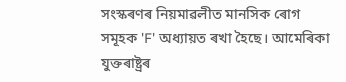সংস্কৰণৰ নিয়মাৱলীত মানসিক ৰোগ সমূহক 'F' অধ্যায়ত ৰখা হৈছে। আমেৰিকা যুক্তৰাষ্ট্ৰৰ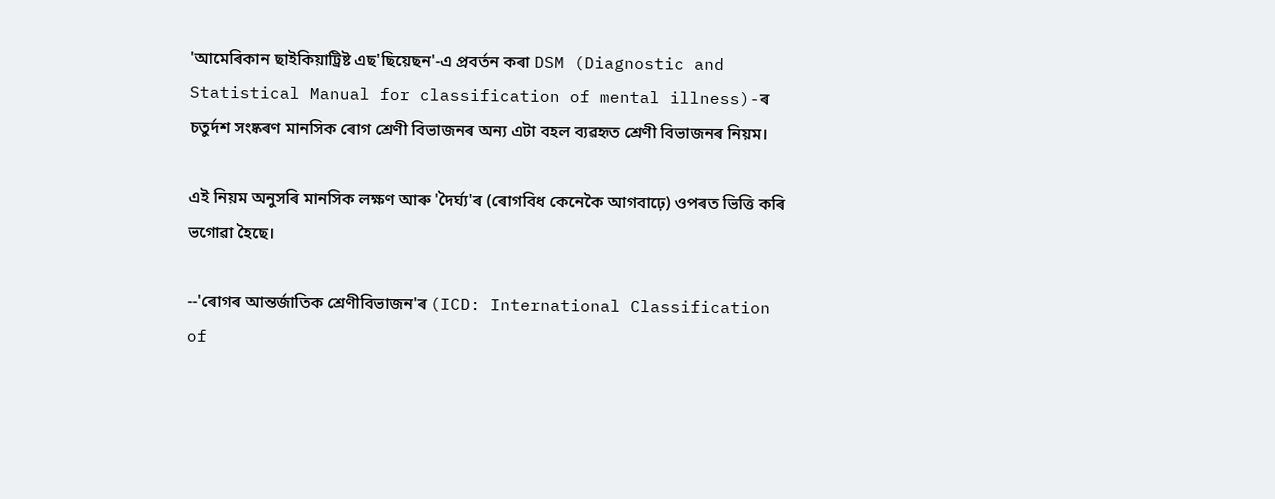'আমেৰিকান ছাইকিয়াট্ৰিষ্ট এছ'ছিয়েছন'-এ প্ৰবৰ্তন কৰা DSM (Diagnostic and Statistical Manual for classification of mental illness)-ৰ চতুৰ্দশ সংষ্কৰণ মানসিক ৰোগ শ্ৰেণী বিভাজনৰ অন্য এটা বহল ব্যৱহৃত শ্ৰেণী বিভাজনৰ নিয়ম।

এই নিয়ম অনুসৰি মানসিক লক্ষণ আৰু 'দৈৰ্ঘ্য'ৰ (ৰোগবিধ কেনেকৈ আগবাঢ়ে) ওপৰত ভিত্তি কৰি ভগোৱা হৈছে।

--'ৰোগৰ আন্তৰ্জাতিক শ্ৰেণীবিভাজন'ৰ (ICD: International Classification of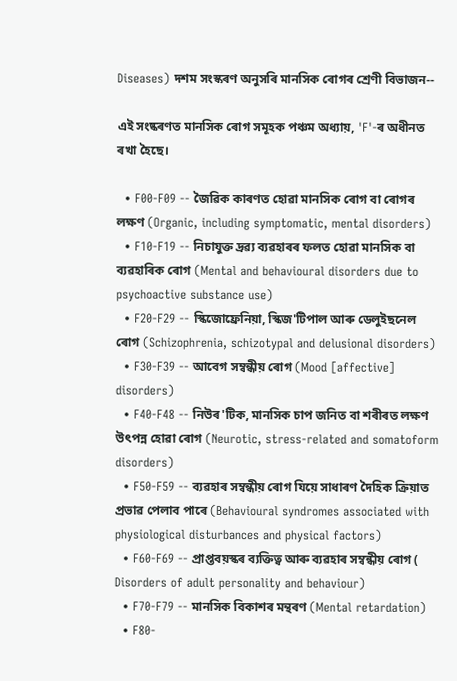Diseases) দশম সংস্কৰণ অনুসৰি মানসিক ৰোগৰ শ্ৰেণী বিভাজন--

এই সংষ্কৰণত মানসিক ৰোগ সমূহক পঞ্চম অধ্যায়, 'F'-ৰ অধীনত ৰখা হৈছে।

  • F00-F09 -- জৈৱিক কাৰণত হোৱা মানসিক ৰোগ বা ৰোগৰ লক্ষণ (Organic, including symptomatic, mental disorders)
  • F10-F19 -- নিচাযুক্ত দ্ৰৱ্য ব্যৱহাৰৰ ফলত হোৱা মানসিক বা ব্যৱহাৰিক ৰোগ (Mental and behavioural disorders due to psychoactive substance use)
  • F20-F29 -- স্কিজোফ্ৰেনিয়া, স্কিজ'টিপাল আৰু ডেলুইছনেল ৰোগ (Schizophrenia, schizotypal and delusional disorders)
  • F30-F39 -- আবেগ সম্বন্ধীয় ৰোগ (Mood [affective] disorders)
  • F40-F48 -- নিউৰ'টিক, মানসিক চাপ জনিত বা শৰীৰত লক্ষণ উৎপন্ন হোৱা ৰোগ (Neurotic, stress-related and somatoform disorders)
  • F50-F59 -- ব্যৱহাৰ সম্বন্ধীয় ৰোগ যিয়ে সাধাৰণ দৈহিক ক্ৰিয়াত প্ৰভাৱ পেলাব পাৰে (Behavioural syndromes associated with physiological disturbances and physical factors)
  • F60-F69 -- প্ৰাপ্তবয়স্কৰ ব্যক্তিত্ব আৰু ব্যৱহাৰ সম্বন্ধীয় ৰোগ ( Disorders of adult personality and behaviour)
  • F70-F79 -- মানসিক বিকাশৰ মন্থৰণ (Mental retardation)
  • F80-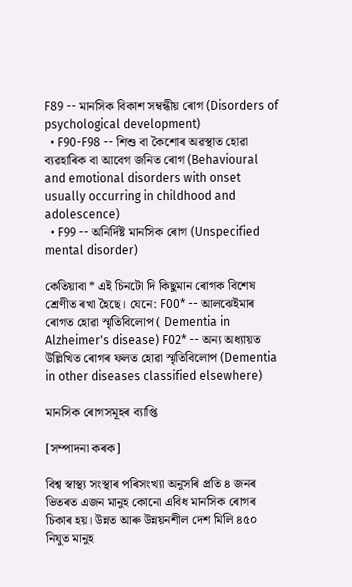F89 -- মানসিক বিকাশ সম্বন্ধীয় ৰোগ (Disorders of psychological development)
  • F90-F98 -- শিশু বা কৈশোৰ অৱস্থাত হোৱা ব্যৱহাৰিক বা আবেগ জনিত ৰোগ (Behavioural and emotional disorders with onset usually occurring in childhood and adolescence)
  • F99 -- অনিৰ্দিষ্ট মানসিক ৰোগ (Unspecified mental disorder)

কেতিয়াবা * এই চিনটো দি কিছুমান ৰোগক বিশেষ শ্ৰেণীত ৰখা হৈছে। যেনে: F00* -- আলঝেইমাৰ ৰোগত হোৱা স্মৃতিবিলোপ ( Dementia in Alzheimer's disease) F02* -- অন্য অধ্যায়ত উল্লিখিত ৰোগৰ ফলত হোৱা স্মৃতিবিলোপ (Dementia in other diseases classified elsewhere)

মানসিক ৰোগসমূহৰ ব্যাপ্তি

[সম্পাদনা কৰক]

বিশ্ব স্বাস্থ্য সংস্থাৰ পৰিসংখ্যা অনুসৰি প্ৰতি ৪ জনৰ ভিতৰত এজন মানুহ কোনো এবিধ মানসিক ৰোগৰ চিকাৰ হয়। উন্নত আৰু উন্নয়নশীল দেশ মিলি ৪৫০ নিযুত মানুহ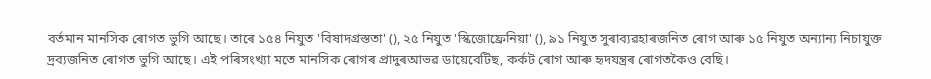বৰ্তমান মানসিক ৰোগত ভুগি আছে। তাৰে ১৫৪ নিযুত 'বিষাদগ্ৰস্ততা' (), ২৫ নিযুত 'স্কিজোফ্ৰেনিয়া' (), ৯১ নিযুত সুৰাব্যৱহাৰজনিত ৰোগ আৰু ১৫ নিযুত অন্যান্য নিচাযুক্ত দ্ৰব্যজনিত ৰোগত ভুগি আছে। এই পৰিসংখ্যা মতে মানসিক ৰোগৰ প্ৰাদুৰআভৱ ডায়েবেটিছ, কৰ্কট ৰোগ আৰু হৃদযন্ত্ৰৰ ৰোগতকৈও বেছি।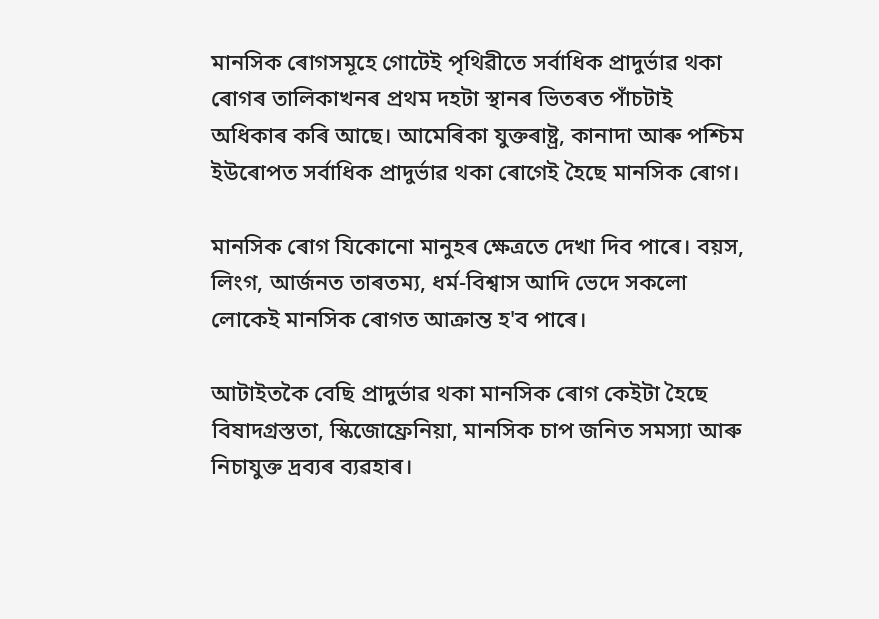মানসিক ৰোগসমূহে গোটেই পৃথিৱীতে সৰ্বাধিক প্ৰাদুৰ্ভাৱ থকা ৰোগৰ তালিকাখনৰ প্ৰথম দহটা স্থানৰ ভিতৰত পাঁচটাই অধিকাৰ কৰি আছে। আমেৰিকা যুক্তৰাষ্ট্ৰ, কানাদা আৰু পশ্চিম ইউৰোপত সৰ্বাধিক প্ৰাদুৰ্ভাৱ থকা ৰোগেই হৈছে মানসিক ৰোগ।

মানসিক ৰোগ যিকোনো মানুহৰ ক্ষেত্ৰতে দেখা দিব পাৰে। বয়স, লিংগ, আৰ্জনত তাৰতম্য, ধৰ্ম-বিশ্বাস আদি ভেদে সকলো লোকেই মানসিক ৰোগত আক্ৰান্ত হ'ব পাৰে।

আটাইতকৈ বেছি প্ৰাদুৰ্ভাৱ থকা মানসিক ৰোগ কেইটা হৈছে বিষাদগ্ৰস্ততা, স্কিজোফ্ৰেনিয়া, মানসিক চাপ জনিত সমস্যা আৰু নিচাযুক্ত দ্ৰব্যৰ ব্যৱহাৰ।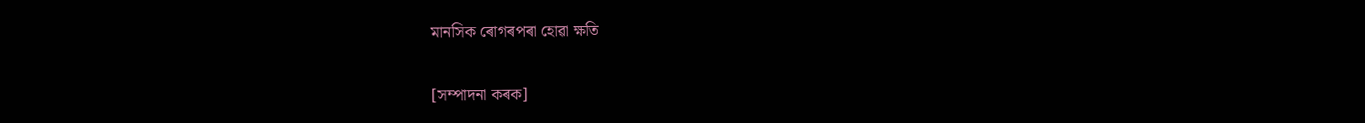মানসিক ৰোগৰপৰা হোৱা ক্ষতি

[সম্পাদনা কৰক]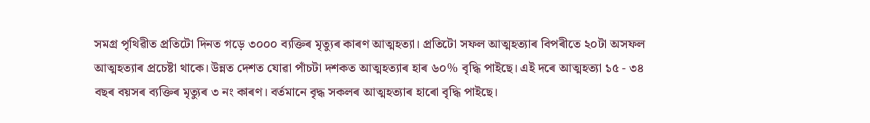সমগ্ৰ পৃথিৱীত প্ৰতিটো দিনত গড়ে ৩০০০ ব্যক্তিৰ মৃত্যুৰ কাৰণ আত্মহত্যা। প্ৰতিটো সফল আত্মহত্যাৰ বিপৰীতে ২০টা অসফল আত্মহত্যাৰ প্ৰচেষ্টা থাকে। উন্নত দেশত যোৱা পাঁচটা দশকত আত্মহত্যাৰ হাৰ ৬০% বৃদ্ধি পাইছে। এই দৰে আত্মহত্যা ১৫ - ৩৪ বছৰ বয়সৰ ব্যক্তিৰ মৃত্যুৰ ৩ নং কাৰণ। বৰ্তমানে বৃদ্ধ সকলৰ আত্মহত্যাৰ হাৰো বৃদ্ধি পাইছে।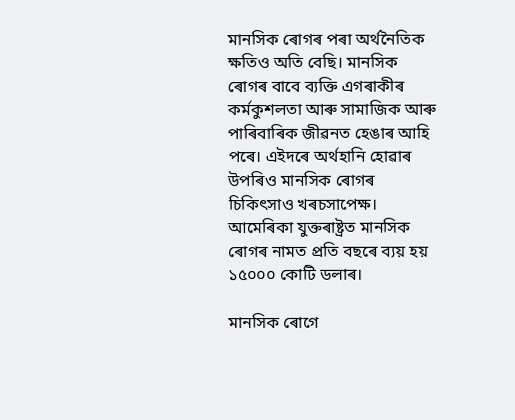মানসিক ৰোগৰ পৰা অৰ্থনৈতিক ক্ষতিও অতি বেছি। মানসিক ৰোগৰ বাবে ব্যক্তি এগৰাকীৰ কৰ্মকুশলতা আৰু সামাজিক আৰু পাৰিবাৰিক জীৱনত হেঙাৰ আহি পৰে। এইদৰে অৰ্থহানি হোৱাৰ উপৰিও মানসিক ৰোগৰ চিকিৎসাও খৰচসাপেক্ষ। আমেৰিকা যুক্তৰাষ্ট্ৰত মানসিক ৰোগৰ নামত প্ৰতি বছৰে ব্যয় হয় ১৫০০০ কোটি ডলাৰ।

মানসিক ৰোগে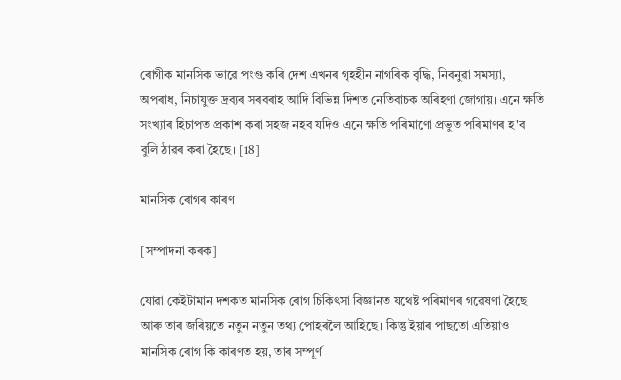ৰোগীক মানসিক ভাৱে পংগু কৰি দেশ এখনৰ গৃহহীন নাগৰিক বৃদ্ধি, নিবনুৱা সমস্যা, অপৰাধ, নিচাযুক্ত দ্ৰব্যৰ সৰবৰাহ আদি বিভিন্ন দিশত নেতিবাচক অৰিহণা জোগায়। এনে ক্ষতি সংখ্যাৰ হিচাপত প্ৰকাশ কৰা সহজ নহব যদিও এনে ক্ষতি পৰিমাণো প্ৰভুত পৰিমাণৰ হ'ব বুলি ঠাৱৰ কৰা হৈছে। [18]

মানসিক ৰোগৰ কাৰণ

[সম্পাদনা কৰক]

যোৱা কেইটামান দশকত মানসিক ৰোগ চিকিৎসা বিজ্ঞানত যথেষ্ট পৰিমাণৰ গৱেষণা হৈছে আৰু তাৰ জৰিয়তে নতুন নতুন তথ্য পোহৰলৈ আহিছে। কিন্তু ইয়াৰ পাছতো এতিয়াও মানসিক ৰোগ কি কাৰণত হয়, তাৰ সম্পূৰ্ণ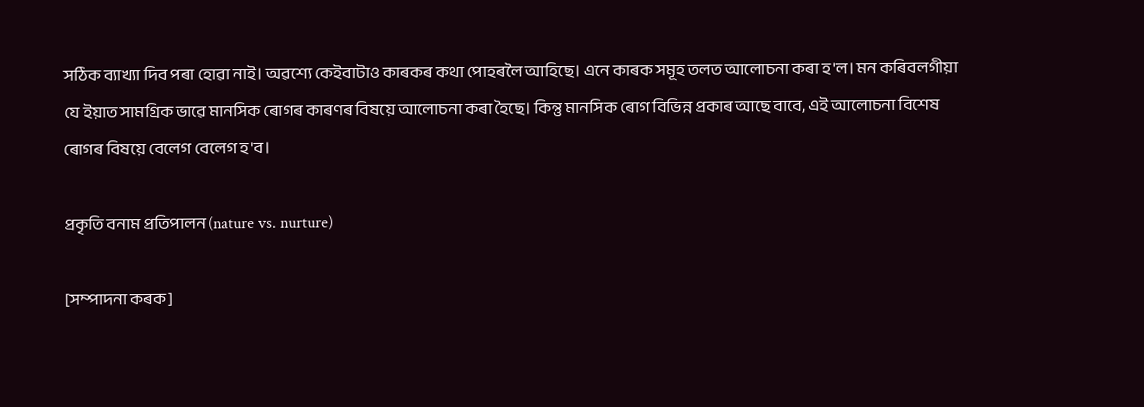সঠিক ব্যাখ্যা দিব পৰা হোৱা নাই। অৱশ্যে কেইবাটাও কাৰকৰ কথা পোহৰলৈ আহিছে। এনে কাৰক সমূহ তলত আলোচনা কৰা হ'ল। মন কৰিবলগীয়া যে ইয়াত সামগ্ৰিক ভাৱে মানসিক ৰোগৰ কাৰণৰ বিষয়ে আলোচনা কৰা হৈছে। কিন্তু মানসিক ৰোগ বিভিন্ন প্ৰকাৰ আছে বাবে, এই আলোচনা বিশেষ ৰোগৰ বিষয়ে বেলেগ বেলেগ হ'ব।

প্ৰকৃতি বনাম প্ৰতিপালন (nature vs. nurture)

[সম্পাদনা কৰক]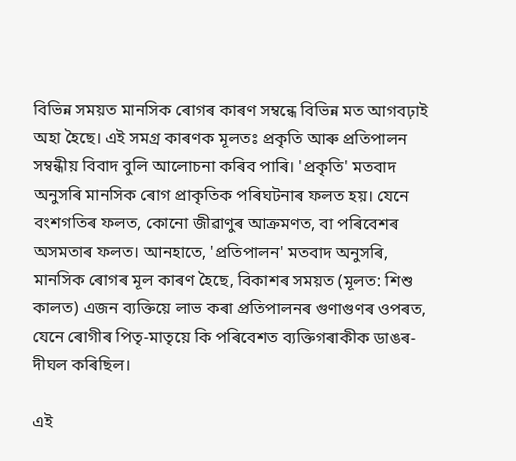বিভিন্ন সময়ত মানসিক ৰোগৰ কাৰণ সম্বন্ধে বিভিন্ন মত আগবঢ়াই অহা হৈছে। এই সমগ্ৰ কাৰণক মূলতঃ প্ৰকৃতি আৰু প্ৰতিপালন সম্বন্ধীয় বিবাদ বুলি আলোচনা কৰিব পাৰি। 'প্ৰকৃতি' মতবাদ অনুসৰি মানসিক ৰোগ প্ৰাকৃতিক পৰিঘটনাৰ ফলত হয়। যেনে বংশগতিৰ ফলত, কোনো জীৱাণুৰ আক্ৰমণত, বা পৰিবেশৰ অসমতাৰ ফলত। আনহাতে, 'প্ৰতিপালন' মতবাদ অনুসৰি, মানসিক ৰোগৰ মূল কাৰণ হৈছে, বিকাশৰ সময়ত (মূলত: শিশু কালত) এজন ব্যক্তিয়ে লাভ কৰা প্ৰতিপালনৰ গুণাগুণৰ ওপৰত, যেনে ৰোগীৰ পিতৃ-মাতৃয়ে কি পৰিবেশত ব্যক্তিগৰাকীক ডাঙৰ-দীঘল কৰিছিল।

এই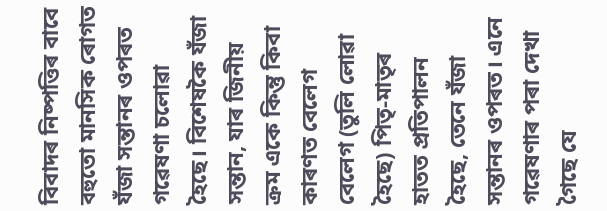বিবাদৰ নিষ্পত্তিৰ বাবে বহুতো মানসিক ৰোগত যঁজা সন্তানৰ ওপৰত গৱেষণা চলোৱা হৈছে। বিশেষকৈ যঁজা সন্তান, যাৰ জিনীয় ক্ৰম একে কিন্তু কিবা কাৰণত বেলেগ বেলেগ (তুলি লোৱা হৈছে) পিতৃ-মাতৃৰ হাতত প্ৰতিপালন হৈছে, তেনে যঁজা সন্তানৰ ওপৰত। এনে গৱেষণাৰ পৰা দেখা গৈছে যে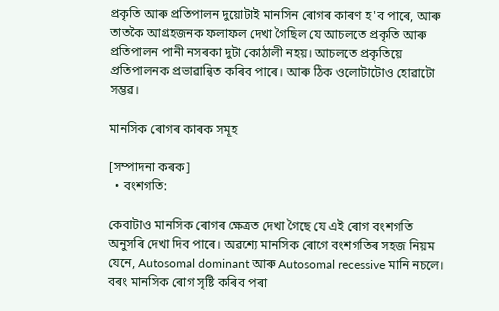প্ৰকৃতি আৰু প্ৰতিপালন দুয়োটাই মানসিন ৰোগৰ কাৰণ হ'ব পাৰে, আৰু তাতকৈ আগ্ৰহজনক ফলাফল দেখা গৈছিল যে আচলতে প্ৰকৃতি আৰু প্ৰতিপালন পানী নসৰকা দুটা কোঠালী নহয়। আচলতে প্ৰকৃতিয়ে প্ৰতিপালনক প্ৰভাৱান্বিত কৰিব পাৰে। আৰু ঠিক ওলোটাটোও হোৱাটো সম্ভৱ।

মানসিক ৰোগৰ কাৰক সমূহ

[সম্পাদনা কৰক]
  • বংশগতি:

কেবাটাও মানসিক ৰোগৰ ক্ষেত্ৰত দেখা গৈছে যে এই ৰোগ বংশগতি অনুসৰি দেখা দিব পাৰে। অৱশ্যে মানসিক ৰোগে বংশগতিৰ সহজ নিয়ম যেনে, Autosomal dominant আৰু Autosomal recessive মানি নচলে। বৰং মানসিক ৰোগ সৃষ্টি কৰিব পৰা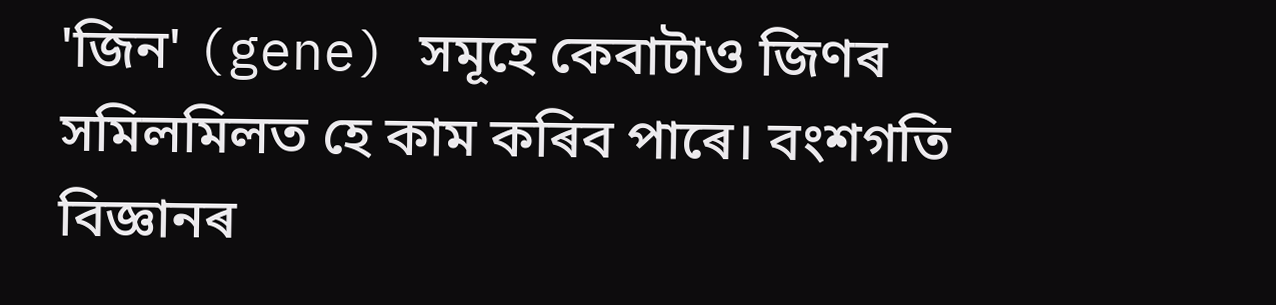'জিন' (gene) সমূহে কেবাটাও জিণৰ সমিলমিলত হে কাম কৰিব পাৰে। বংশগতি বিজ্ঞানৰ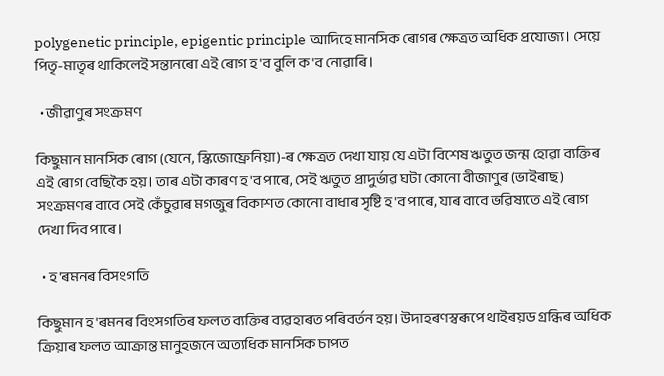polygenetic principle, epigentic principle আদিহে মানসিক ৰোগৰ ক্ষেত্ৰত অধিক প্ৰযোজ্য। সেয়ে পিতৃ-মাতৃৰ থাকিলেই সন্তানৰো এই ৰোগ হ'ব বুলি ক'ব নোৱাৰি।

  • জীৱাণুৰ সংক্ৰমণ

কিছুমান মানসিক ৰোগ (যেনে, স্কিজোফ্ৰেনিয়া)-ৰ ক্ষেত্ৰত দেখা যায় যে এটা বিশেষ ঋতুত জন্ম হোৱা ব্যক্তিৰ এই ৰোগ বেছিকৈ হয়। তাৰ এটা কাৰণ হ'ব পাৰে, সেই ঋতুত প্ৰাদুৰ্ভাৱ ঘটা কোনো বীজাণুৰ (ভাইৰাছ) সংক্ৰমণৰ বাবে সেই কেঁচুৱাৰ মগজুৰ বিকাশত কোনো বাধাৰ সৃষ্টি হ'ব পাৰে, যাৰ বাবে ভৱিষ্যতে এই ৰোগ দেখা দিব পাৰে।

  • হ'ৰমনৰ বিসংগতি

কিছুমান হ'ৰমনৰ বিংসগতিৰ ফলত ব্যক্তিৰ ব্যৱহাৰত পৰিবৰ্তন হয়। উদাহৰণস্বৰূপে থাইৰয়ড গ্ৰন্ধিৰ অধিক ক্ৰিয়াৰ ফলত আক্ৰান্ত মানুহজনে অত্যধিক মানসিক চাপত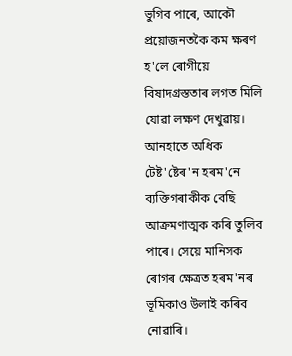ভুগিব পাৰে, আকৌ প্ৰয়োজনতকৈ কম ক্ষৰণ হ'লে ৰোগীয়ে বিষাদগ্ৰস্ততাৰ লগত মিলি যোৱা লক্ষণ দেখুৱায়। আনহাতে অধিক টেষ্ট'ষ্টেৰ'ন হৰম'নে ব্যক্তিগৰাকীক বেছি আক্ৰমণাত্মক কৰি তুলিব পাৰে। সেয়ে মানিসক ৰোগৰ ক্ষেত্ৰত হৰম'নৰ ভূমিকাও উলাই কৰিব নোৱাৰি।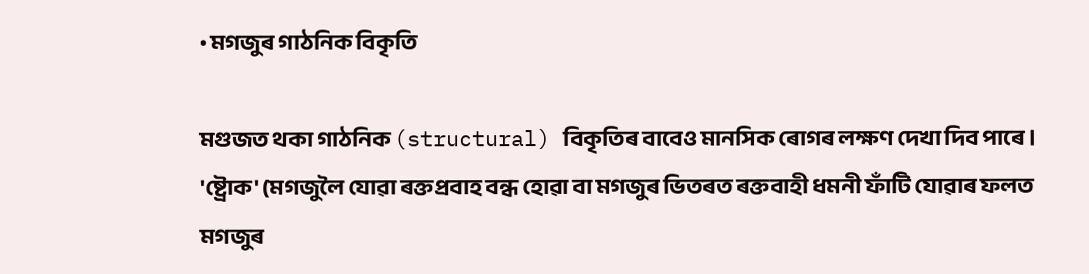• মগজুৰ গাঠনিক বিকৃতি

মগুজত থকা গাঠনিক (structural) বিকৃতিৰ বাবেও মানসিক ৰোগৰ লক্ষণ দেখা দিব পাৰে। 'ষ্ট্ৰোক' (মগজুলৈ যোৱা ৰক্তপ্ৰবাহ বন্ধ হোৱা বা মগজুৰ ভিতৰত ৰক্তবাহী ধমনী ফাঁটি যোৱাৰ ফলত মগজুৰ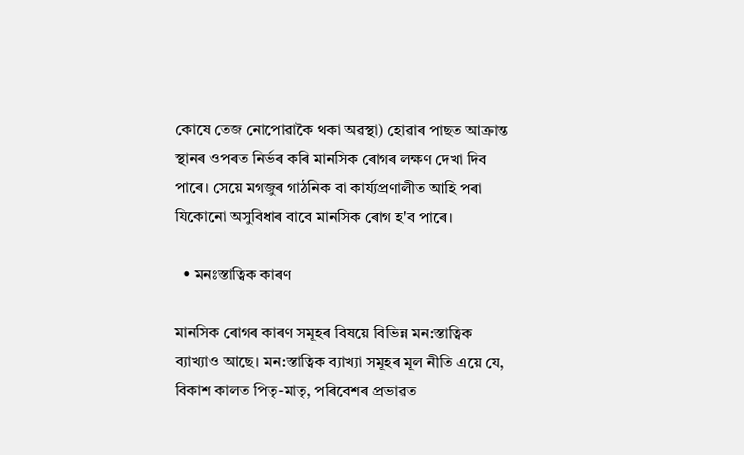কোষে তেজ নোপোৱাকৈ থকা অৱস্থা) হোৱাৰ পাছত আক্ৰান্ত স্থানৰ ওপৰত নিৰ্ভৰ কৰি মানসিক ৰোগৰ লক্ষণ দেখা দিব পাৰে। সেয়ে মগজুৰ গাঠনিক বা কাৰ্য্যপ্ৰণালীত আহি পৰা যিকোনো অসুবিধাৰ বাবে মানসিক ৰোগ হ'ব পাৰে।

  • মনঃস্তাত্বিক কাৰণ

মানসিক ৰোগৰ কাৰণ সমূহৰ বিষয়ে বিভিন্ন মন:স্তাত্বিক ব্যাখ্যাও আছে। মন:স্তাত্বিক ব্যাখ্যা সমূহৰ মূল নীতি এয়ে যে, বিকাশ কালত পিতৃ-মাতৃ, পৰিবেশৰ প্ৰভাৱত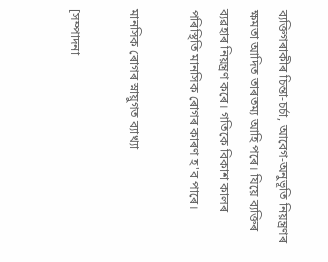ব্যক্তিগৰাকীৰ চিন্তা-চৰ্চা, আবেগ-অনুভূতি নিয়ন্ত্ৰণৰ ক্ষমতা আদিত তাৰতম্য আহি পৰে। যিয়ে ব্যক্তিৰ ব্যৱহাৰ নিয়ন্ত্ৰণ কৰে। গতিকে বিকাশ কালৰ পৰিস্থিতি মানসিক ৰোগৰ কাৰণ হ'ব পাৰে।

মানসিক ৰোগৰ স্নায়ুগত ব্যাখ্যা

[সম্পাদনা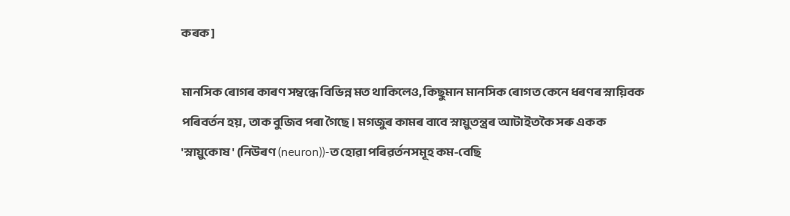কৰক]

মানসিক ৰোগৰ কাৰণ সম্বন্ধে বিভিন্ন মত থাকিলেও, কিছুমান মানসিক ৰোগত কেনে ধৰণৰ স্নায়িবক পৰিবৰ্তন হয়, তাক বুজিব পৰা গৈছে। মগজুৰ কামৰ বাবে স্নায়ুতন্ত্ৰৰ আটাইতকৈ সৰু একক 'স্নায়ুকোষ' (নিউৰণ (neuron))-ত হোৱা পৰিৱৰ্তনসমূহ কম-বেছি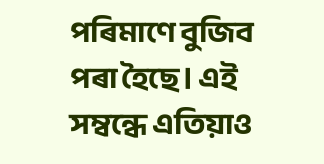পৰিমাণে বুজিব পৰা হৈছে। এই সম্বন্ধে এতিয়াও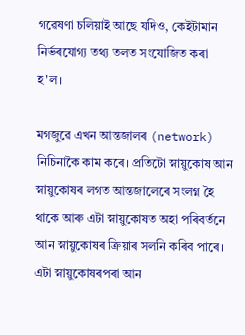গৱেষণা চলিয়াই আছে যদিও, কেইটামান নিৰ্ভৰযোগ্য তথ্য তলত সংযোজিত কৰা হ'ল।

মগজুৱে এখন আন্তজালৰ (network) নিচিনাকৈ কাম কৰে। প্ৰতিটো স্নায়ুকোষ আন স্নায়ুকোষৰ লগত আন্তজালেৰে সংলগ্ন হৈ থাকে আৰু এটা স্নায়ুকোষত অহা পৰিবৰ্তনে আন স্নায়ুকোষৰ ক্ৰিয়াৰ সলনি কৰিব পাৰে। এটা স্নায়ুকোষৰপৰা আন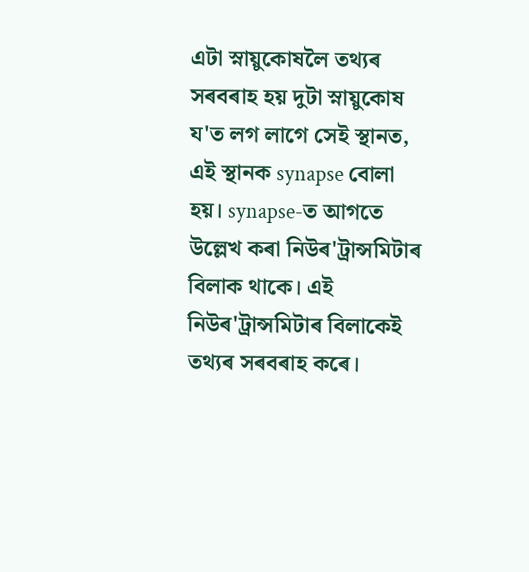এটা স্নায়ুকোষলৈ তথ্যৰ সৰবৰাহ হয় দুটা স্নায়ুকোষ য'ত লগ লাগে সেই স্থানত, এই স্থানক synapse বোলা হয়। synapse-ত আগতে উল্লেখ কৰা নিউৰ'ট্ৰান্সমিটাৰ বিলাক থাকে। এই নিউৰ'ট্ৰান্সমিটাৰ বিলাকেই তথ্যৰ সৰবৰাহ কৰে।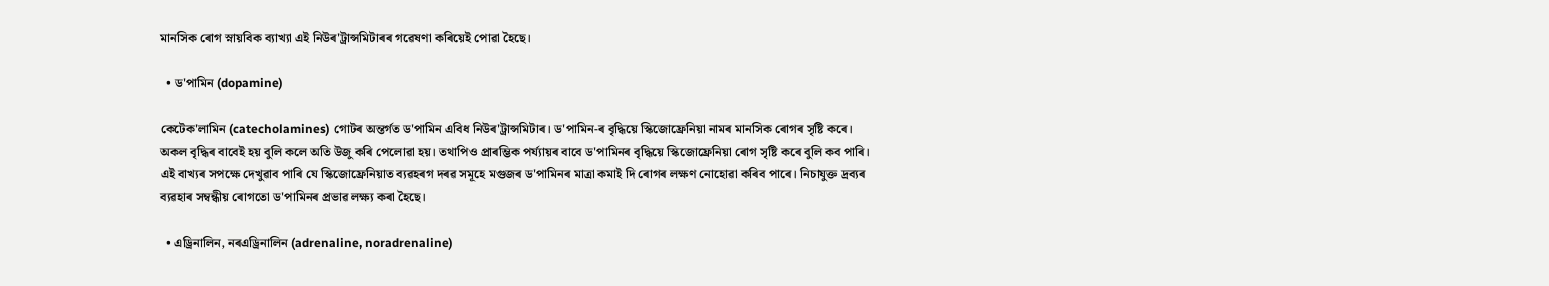মানসিক ৰোগ স্নায়বিক ব্যাখ্যা এই নিউৰ'ট্ৰান্সমিটাৰৰ গৱেষণা কৰিয়েই পোৱা হৈছে।

  • ড'পামিন (dopamine)

কেটেক'লামিন (catecholamines) গোটৰ অন্তৰ্গত ড'পামিন এবিধ নিউৰ'ট্ৰান্সমিটাৰ। ড'পামিন-ৰ বৃদ্ধিয়ে স্কিজোফ্ৰেনিয়া নামৰ মানসিক ৰোগৰ সৃষ্টি কৰে। অকল বৃদ্ধিৰ বাবেই হয় বুলি কলে অতি উজু কৰি পেলোৱা হয়। তথাপিও প্ৰাৰম্ভিক পৰ্য্যায়ৰ বাবে ড'পামিনৰ বৃদ্ধিয়ে স্কিজোফ্ৰেনিয়া ৰোগ সৃষ্টি কৰে বুলি কব পাৰি। এই বাখ্যৰ সপক্ষে দেখুৱাব পাৰি যে স্কিজোফ্ৰেনিয়াত ব্যৱহৰগ দৰৱ সমূহে মগুজৰ ড'পামিনৰ মাত্ৰা কমাই দি ৰোগৰ লক্ষণ নোহোৱা কৰিব পাৰে। নিচাযুক্ত দ্ৰব্যৰ ব্যৱহাৰ সম্বন্ধীয় ৰোগতো ড'পামিনৰ প্ৰভাৱ লক্ষ্য কৰা হৈছে।

  • এড্ৰিনালিন, নৰএড্ৰিনালিন (adrenaline, noradrenaline)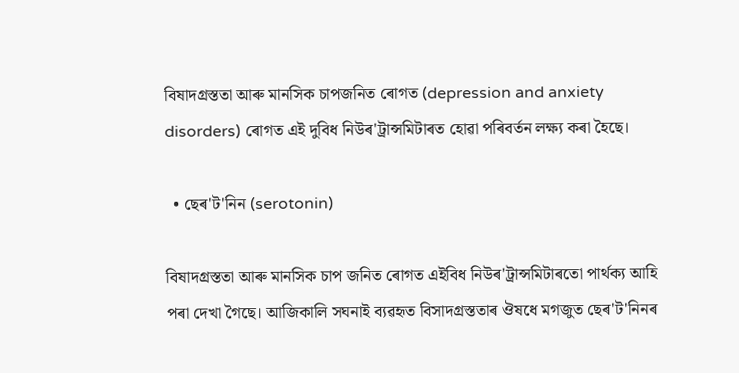বিষাদগ্ৰস্ততা আৰু মানসিক চাপজনিত ৰোগত (depression and anxiety disorders) ৰোগত এই দুবিধ নিউৰ'ট্ৰান্সমিটাৰত হোৱা পৰিবৰ্তন লক্ষ্য কৰা হৈছে।

  • ছেৰ'ট'নিন (serotonin)

বিষাদগ্ৰস্ততা আৰু মানসিক চাপ জনিত ৰোগত এইবিধ নিউৰ'ট্ৰান্সমিটাৰতো পাৰ্থক্য আহি পৰা দেখা গৈছে। আজিকালি সঘনাই ব্যৱহৃত বিসাদগ্ৰস্ততাৰ ঔষধে মগজুত ছেৰ'ট'নিনৰ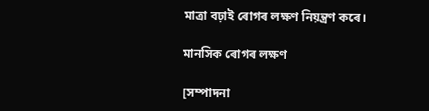মাত্ৰা বঢ়াই ৰোগৰ লক্ষণ নিয়ন্ত্ৰণ কৰে।

মানসিক ৰোগৰ লক্ষণ

[সম্পাদনা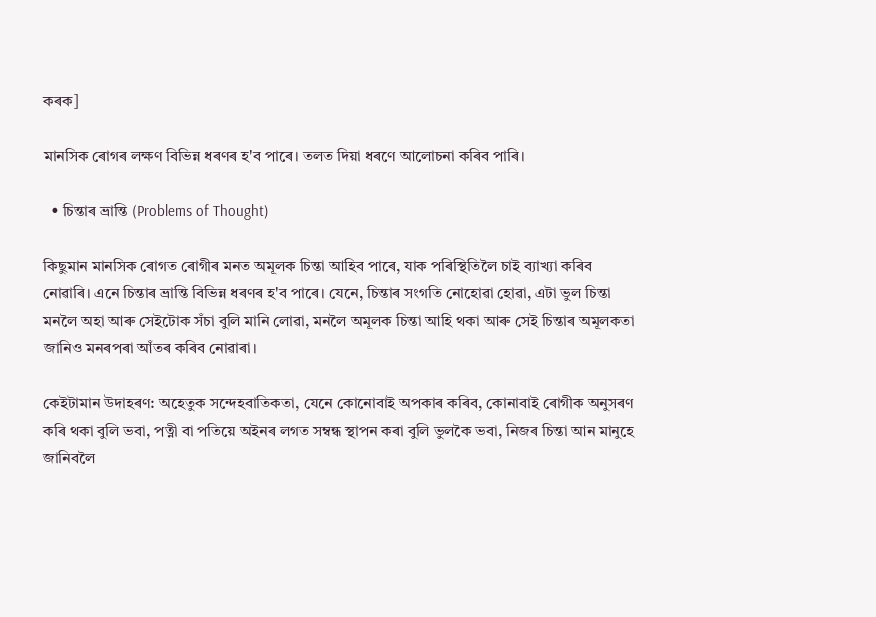কৰক]

মানসিক ৰোগৰ লক্ষণ বিভিন্ন ধৰণৰ হ'ব পাৰে। তলত দিয়া ধৰণে আলোচনা কৰিব পাৰি।

  • চিন্তাৰ ভ্ৰান্তি (Problems of Thought)

কিছুমান মানসিক ৰোগত ৰোগীৰ মনত অমূলক চিন্তা আহিব পাৰে, যাক পৰিস্থিতিলৈ চাই ব্যাখ্যা কৰিব নোৱাৰি। এনে চিন্তাৰ ভ্ৰান্তি বিভিন্ন ধৰণৰ হ'ব পাৰে। যেনে, চিন্তাৰ সংগতি নোহোৱা হোৱা, এটা ভুল চিন্তা মনলৈ অহা আৰু সেইটোক সঁচা বুলি মানি লোৱা, মনলৈ অমূলক চিন্তা আহি থকা আৰু সেই চিন্তাৰ অমূলকতা জানিও মনৰপৰা আঁতৰ কৰিব নোৱাৰা।

কেইটামান উদাহৰণ: অহেতুক সন্দেহবাতিকতা, যেনে কোনোবাই অপকাৰ কৰিব, কোনাবাই ৰোগীক অনুসৰণ কৰি থকা বুলি ভবা, পত্নী বা পতিয়ে অইনৰ লগত সম্বন্ধ স্থাপন কৰা বুলি ভুলকৈ ভবা, নিজৰ চিন্তা আন মানুহে জানিবলৈ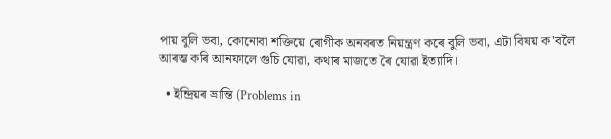পায় বুলি ভবা, কোনোবা শক্তিয়ে ৰোগীক অনবৰত নিয়ন্ত্ৰণ কৰে বুলি ভবা, এটা বিষয় ক'বলৈ আৰম্ভ কৰি আনফালে গুচি যোৱা, কথাৰ মাজতে ৰৈ যোৱা ইত্যাদি।

  • ইন্দ্ৰিয়ৰ ভ্ৰান্তি (Problems in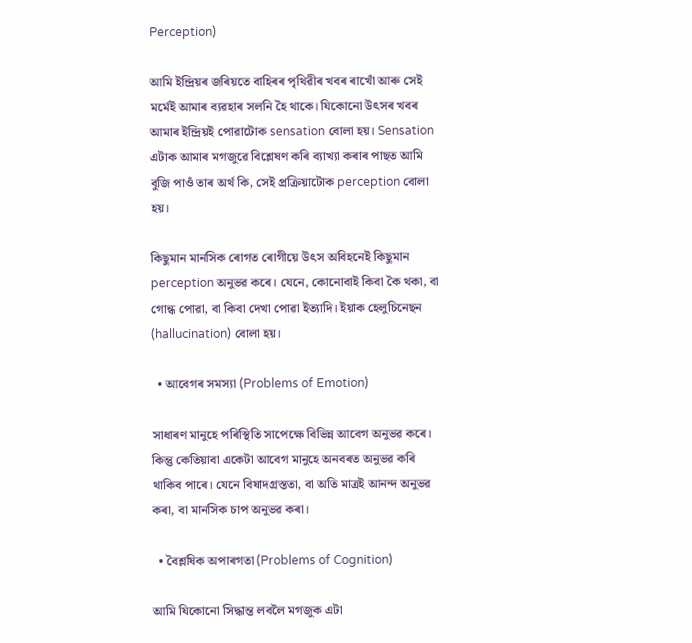Perception)

আমি ইন্দ্ৰিয়ৰ জৰিয়তে বাহিৰৰ পৃথিৱীৰ খবৰ ৰাখোঁ আৰু সেই মৰ্মেই আমাৰ ব্যৱহাৰ সলনি হৈ থাকে। যিকোনো উৎসৰ খবৰ আমাৰ ইন্দ্ৰিয়ই পোৱাটোক sensation বোলা হয়। Sensation এটাক আমাৰ মগজুৱে বিশ্লেষণ কৰি ব্যাখ্যা কৰাৰ পাছত আমি বুজি পাওঁ তাৰ অৰ্থ কি, সেই প্ৰক্ৰিয়াটোক perception বোলা হয়।

কিছুমান মানসিক ৰোগত ৰোগীয়ে উৎস অবিহনেই কিছুমান perception অনুভৱ কৰে। যেনে, কোনোবাই কিবা কৈ থকা, বা গোন্ধ পোৱা, বা কিবা দেখা পোৱা ইত্যাদি। ইয়াক হেলুচিনেছন (hallucination) বোলা হয়।

  • আবেগৰ সমস্যা (Problems of Emotion)

সাধাৰণ মানুহে পৰিস্থিতি সাপেক্ষে বিভিন্ন আবেগ অনুভৱ কৰে। কিন্তু কেতিয়াবা একেটা আবেগ মানুহে অনবৰত অনুভৱ কৰি থাকিব পাৰে। যেনে বিষাদগ্ৰস্ততা, বা অতি মাত্ৰই আনন্দ অনুভৱ কৰা, বা মানসিক চাপ অনুভৱ কৰা।

  • বৈশ্লষিক অপাৰগতা (Problems of Cognition)

আমি যিকোনো সিদ্ধান্ত লবলৈ মগজুক এটা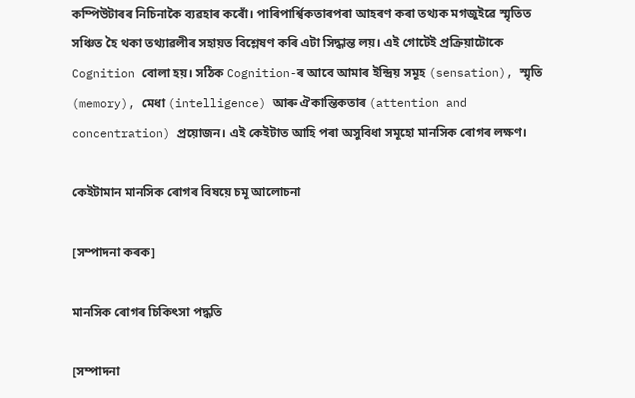কম্পিউটাৰৰ নিচিনাকৈ ব্যৱহাৰ কৰোঁ। পাৰিপাৰ্শ্বিকতাৰপৰা আহৰণ কৰা তথ্যক মগজুইৱে স্মৃতিত সঞ্চিত হৈ থকা তথ্যাৱলীৰ সহায়ত বিশ্লেষণ কৰি এটা সিদ্ধান্ত লয়। এই গোটেই প্ৰক্ৰিয়াটোকে Cognition বোলা হয়। সঠিক Cognition-ৰ আবে আমাৰ ইন্দ্ৰিয় সমূহ (sensation), স্মৃতি (memory), মেধা (intelligence) আৰু ঐকান্তিকতাৰ (attention and concentration) প্ৰয়োজন। এই কেইটাত আহি পৰা অসুবিধা সমূহো মানসিক ৰোগৰ লক্ষণ।

কেইটামান মানসিক ৰোগৰ বিষয়ে চমূ আলোচনা

[সম্পাদনা কৰক]

মানসিক ৰোগৰ চিকিৎসা পদ্ধতি

[সম্পাদনা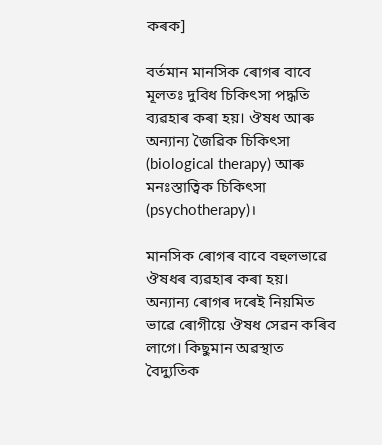কৰক]

বৰ্তমান মানসিক ৰোগৰ বাবে মূলতঃ দুবিধ চিকিৎসা পদ্ধতি ব্যৱহাৰ কৰা হয়। ঔষধ আৰু অন্যান্য জৈৱিক চিকিৎসা (biological therapy) আৰু মনঃস্তাত্বিক চিকিৎসা (psychotherapy)।

মানসিক ৰোগৰ বাবে বহুলভাৱে ঔষধৰ ব্যৱহাৰ কৰা হয়। অন্যান্য ৰোগৰ দৰেই নিয়মিত ভাৱে ৰোগীয়ে ঔষধ সেৱন কৰিব লাগে। কিছুমান অৱস্থাত বৈদ্যুতিক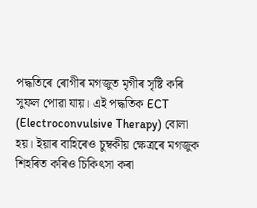পদ্ধতিৰে ৰোগীৰ মগজুত মৃগীৰ সৃষ্টি কৰি সুফল পোৱা যায়। এই পদ্ধতিক ECT (Electroconvulsive Therapy) বোলা হয়। ইয়াৰ বাহিৰেও চুম্বকীয় ক্ষেত্ৰৰে মগজুক শিহৰিত কৰিও চিকিৎসা কৰা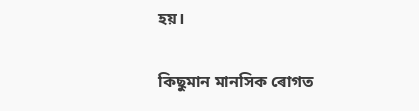হয়।

কিছুমান মানসিক ৰোগত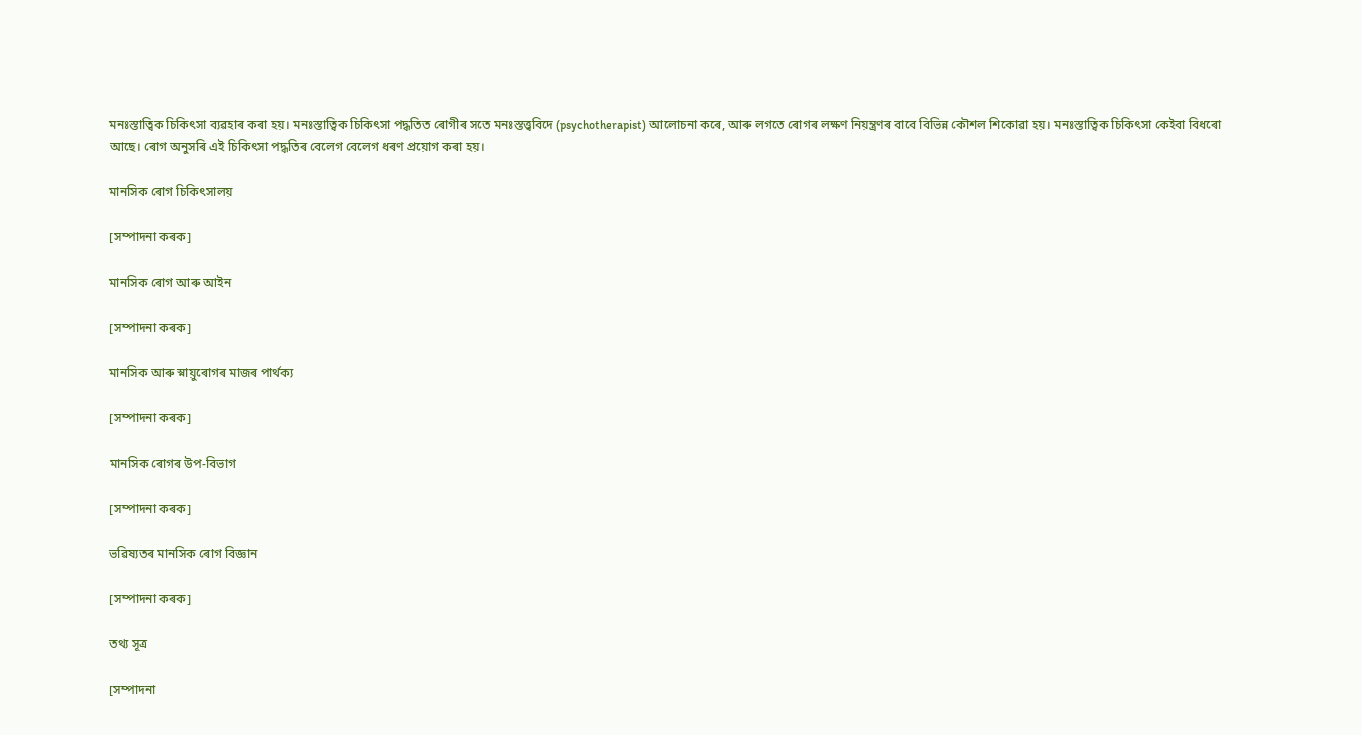মনঃস্তাত্বিক চিকিৎসা ব্যৱহাৰ কৰা হয়। মনঃস্তাত্বিক চিকিৎসা পদ্ধতিত ৰোগীৰ সতে মনঃস্তত্ত্ববিদে (psychotherapist) আলোচনা কৰে, আৰু লগতে ৰোগৰ লক্ষণ নিয়ন্ত্ৰণৰ বাবে বিভিন্ন কৌশল শিকোৱা হয়। মনঃস্তাত্বিক চিকিৎসা কেইবা বিধৰো আছে। ৰোগ অনুসৰি এই চিকিৎসা পদ্ধতিৰ বেলেগ বেলেগ ধৰণ প্ৰয়োগ কৰা হয়।

মানসিক ৰোগ চিকিৎসালয়

[সম্পাদনা কৰক]

মানসিক ৰোগ আৰু আইন

[সম্পাদনা কৰক]

মানসিক আৰু স্নায়ুৰোগৰ মাজৰ পাৰ্থক্য

[সম্পাদনা কৰক]

মানসিক ৰোগৰ উপ-বিভাগ

[সম্পাদনা কৰক]

ভৱিষ্যতৰ মানসিক ৰোগ বিজ্ঞান

[সম্পাদনা কৰক]

তথ্য সূত্ৰ

[সম্পাদনা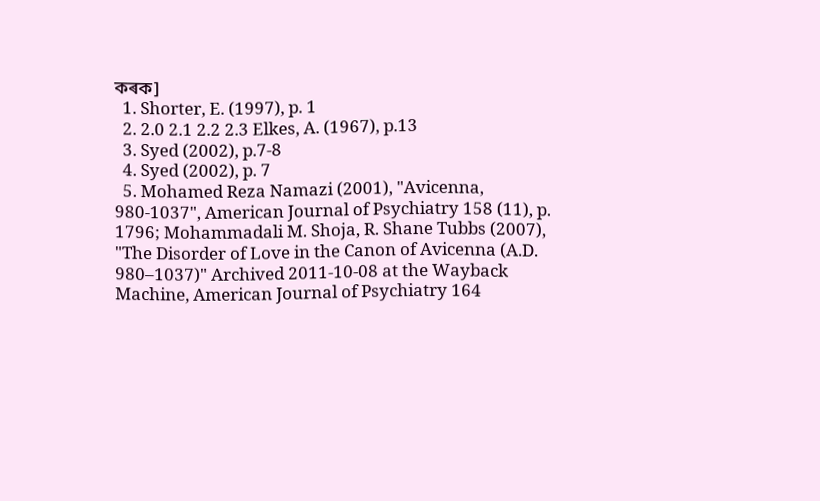কৰক]
  1. Shorter, E. (1997), p. 1
  2. 2.0 2.1 2.2 2.3 Elkes, A. (1967), p.13
  3. Syed (2002), p.7-8
  4. Syed (2002), p. 7
  5. Mohamed Reza Namazi (2001), "Avicenna, 980-1037", American Journal of Psychiatry 158 (11), p. 1796; Mohammadali M. Shoja, R. Shane Tubbs (2007), "The Disorder of Love in the Canon of Avicenna (A.D. 980–1037)" Archived 2011-10-08 at the Wayback Machine, American Journal of Psychiatry 164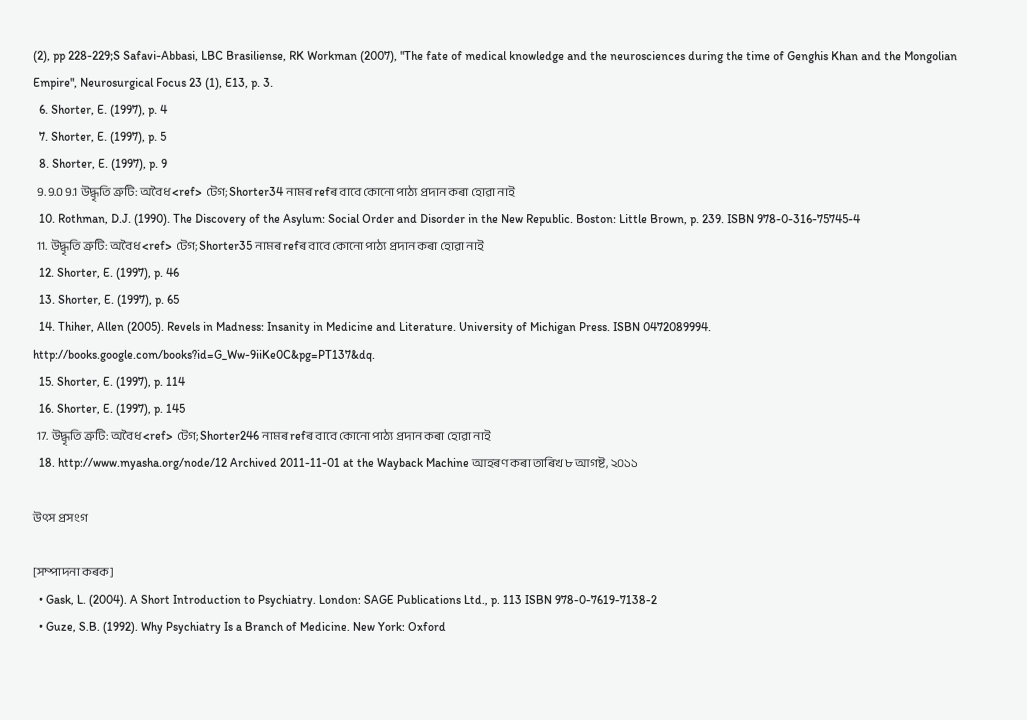(2), pp 228-229;S Safavi-Abbasi, LBC Brasiliense, RK Workman (2007), "The fate of medical knowledge and the neurosciences during the time of Genghis Khan and the Mongolian Empire", Neurosurgical Focus 23 (1), E13, p. 3.
  6. Shorter, E. (1997), p. 4
  7. Shorter, E. (1997), p. 5
  8. Shorter, E. (1997), p. 9
  9. 9.0 9.1 উদ্ধৃতি ত্ৰুটি: অবৈধ <ref> টেগ; Shorter34 নামৰ refৰ বাবে কোনো পাঠ্য প্ৰদান কৰা হোৱা নাই
  10. Rothman, D.J. (1990). The Discovery of the Asylum: Social Order and Disorder in the New Republic. Boston: Little Brown, p. 239. ISBN 978-0-316-75745-4
  11. উদ্ধৃতি ত্ৰুটি: অবৈধ <ref> টেগ; Shorter35 নামৰ refৰ বাবে কোনো পাঠ্য প্ৰদান কৰা হোৱা নাই
  12. Shorter, E. (1997), p. 46
  13. Shorter, E. (1997), p. 65
  14. Thiher, Allen (2005). Revels in Madness: Insanity in Medicine and Literature. University of Michigan Press. ISBN 0472089994. http://books.google.com/books?id=G_Ww-9iiKe0C&pg=PT137&dq.
  15. Shorter, E. (1997), p. 114
  16. Shorter, E. (1997), p. 145
  17. উদ্ধৃতি ত্ৰুটি: অবৈধ <ref> টেগ; Shorter246 নামৰ refৰ বাবে কোনো পাঠ্য প্ৰদান কৰা হোৱা নাই
  18. http://www.myasha.org/node/12 Archived 2011-11-01 at the Wayback Machine আহৰণ কৰা তাৰিখ ৮ আগষ্ট, ২০১১

উৎস প্ৰসংগ

[সম্পাদনা কৰক]
  • Gask, L. (2004). A Short Introduction to Psychiatry. London: SAGE Publications Ltd., p. 113 ISBN 978-0-7619-7138-2
  • Guze, S.B. (1992). Why Psychiatry Is a Branch of Medicine. New York: Oxford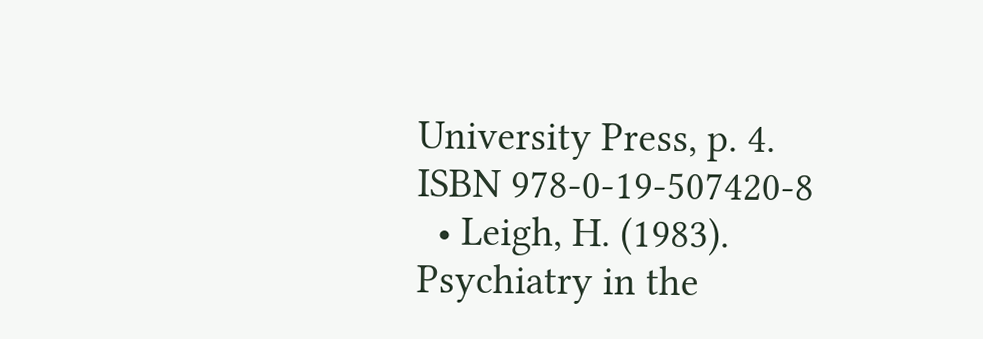University Press, p. 4. ISBN 978-0-19-507420-8
  • Leigh, H. (1983). Psychiatry in the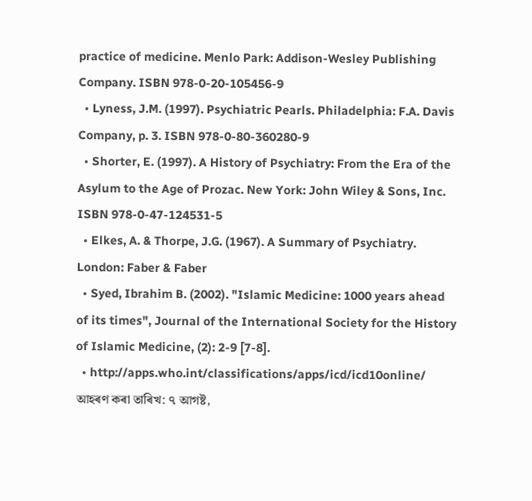practice of medicine. Menlo Park: Addison-Wesley Publishing Company. ISBN 978-0-20-105456-9
  • Lyness, J.M. (1997). Psychiatric Pearls. Philadelphia: F.A. Davis Company, p. 3. ISBN 978-0-80-360280-9
  • Shorter, E. (1997). A History of Psychiatry: From the Era of the Asylum to the Age of Prozac. New York: John Wiley & Sons, Inc. ISBN 978-0-47-124531-5
  • Elkes, A. & Thorpe, J.G. (1967). A Summary of Psychiatry. London: Faber & Faber
  • Syed, Ibrahim B. (2002). "Islamic Medicine: 1000 years ahead of its times", Journal of the International Society for the History of Islamic Medicine, (2): 2-9 [7-8].
  • http://apps.who.int/classifications/apps/icd/icd10online/ আহৰণ কৰা তাৰিখ: ৭ আগষ্ট,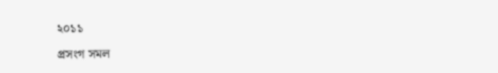২০১১

প্ৰসংগ সমল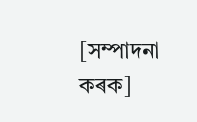[সম্পাদনা কৰক]